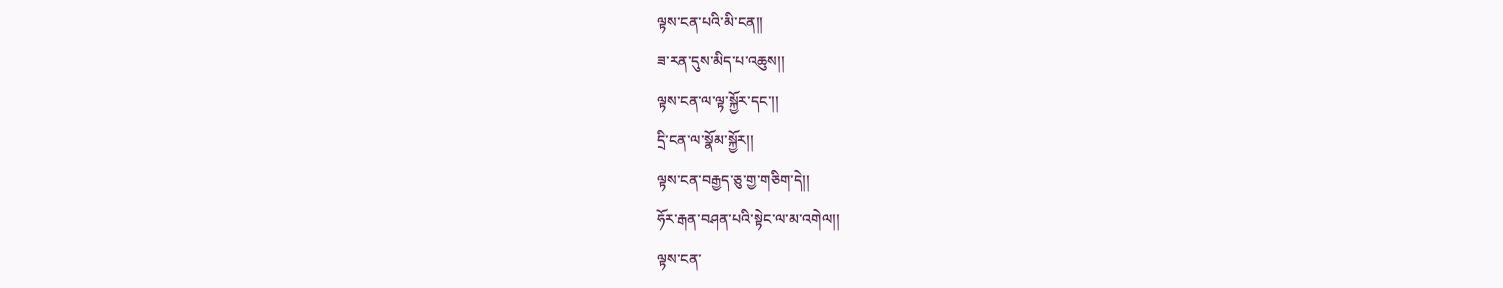ལྟས་ངན་པའི་མི་ངན།།
ཟ་རན་དུས་མིད་པ་འཆུས།།
ལྟས་ངན་ལ་ལྟ་སྐྱོར་དང་།།
དྲི་ངན་ལ་སྣོམ་སྐྱོར།།
ལྟས་ངན་བརྒྱད་ཅུ་གྱ་གཅིག་དེ།།
ཧོར་རྒན་བཤན་པའི་སྟེང་ལ་མ་འགེལ།།
ལྟས་ངན་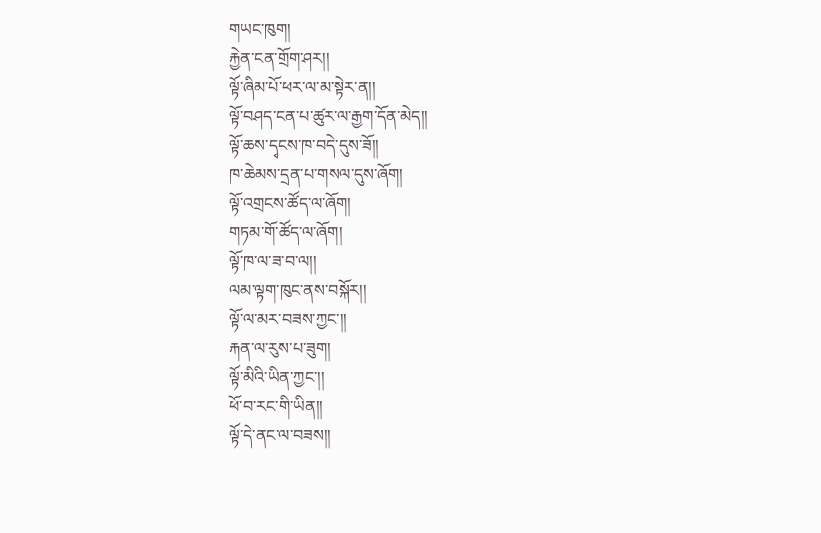གཡང་ཁུག།
རྐྱེན་ངན་གྲོག་ཤར།།
ལྟོ་ཞིམ་པོ་ཕར་ལ་མ་སྟེར་ན།།
ལྟོ་བཤད་ངན་པ་ཚུར་ལ་རྒྱག་དོན་མེད།།
ལྟོ་ཆས་དྭངས་ཁ་བདེ་དུས་ཟོ།།
ཁ་ཆེམས་དྲན་པ་གསལ་དུས་ཞོག།
ལྟོ་འགྲངས་ཚོད་ལ་ཞོག།
གཏམ་གོ་ཚོད་ལ་ཞོག།
ལྟོ་ཁ་ལ་ཟ་བ་ལ།།
ལམ་ལྟག་ཁུང་ནས་བསྐོར།།
ལྟོ་ལ་མར་བཟས་ཀྱང་།།
རྐན་ལ་རུས་པ་ཟུག།
ལྟོ་མིའི་ཡིན་ཀྱང་།།
ཕོ་བ་རང་གི་ཡིན།།
ལྟོ་དེ་ནང་ལ་བཟས།།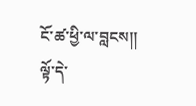ངོ་ཚ་ཕྱི་ལ་བླངས།།
ལྟོ་དེ་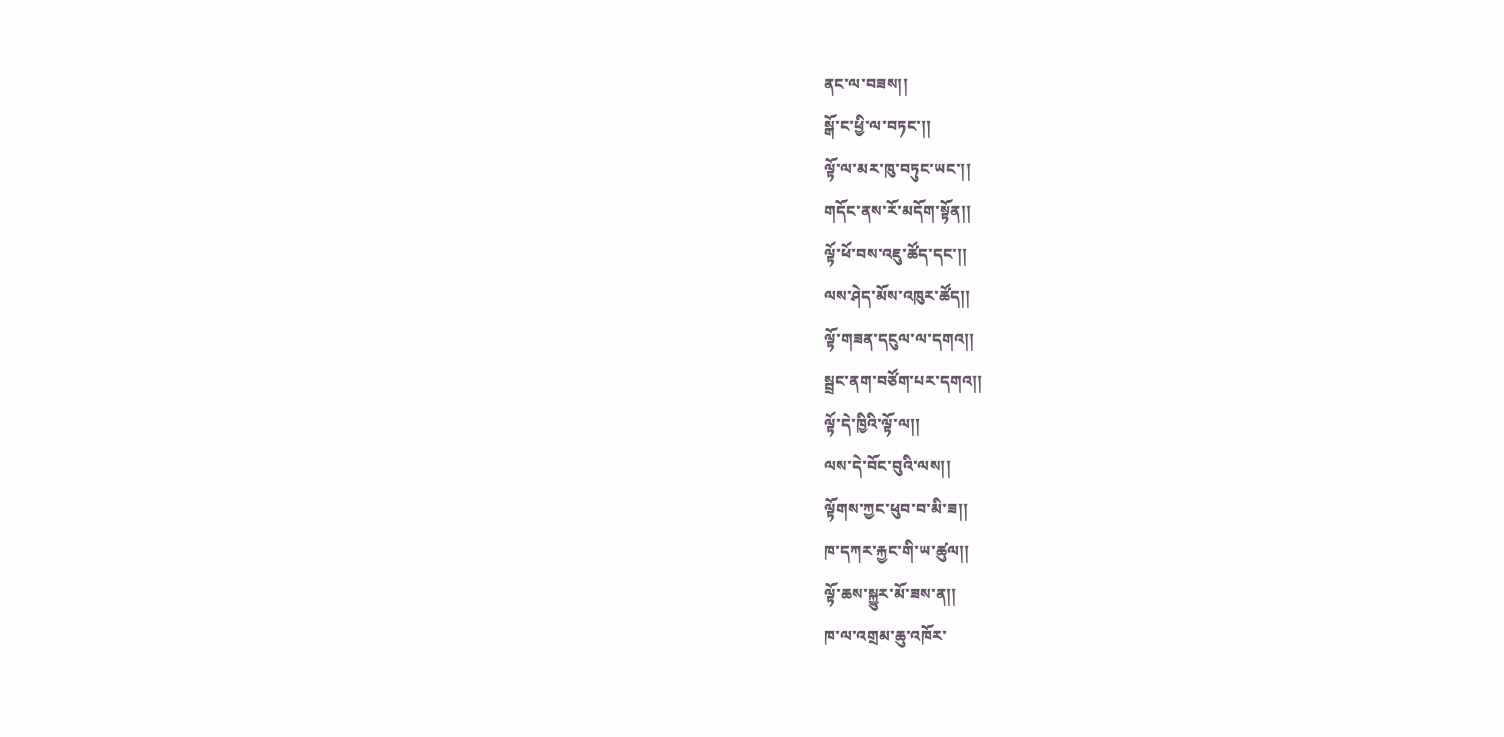ནང་ལ་བཟས།།
སྒོ་ང་ཕྱི་ལ་བཏང་།།
ལྟོ་ལ་མར་ཁུ་བཏུང་ཡང་།།
གདོང་ནས་རོ་མདོག་སྟོན།།
ལྟོ་ཕོ་བས་འཇུ་ཚོད་དང་།།
ལས་ཤེད་མོས་འཁུར་ཚོད།།
ལྟོ་གཟན་དངུལ་ལ་དགའ།།
སྦྲང་ནག་བཙོག་པར་དགའ།།
ལྟོ་དེ་ཁྱིའི་ལྟོ་ལ།།
ལས་དེ་བོང་བུའི་ལས།།
ལྟོགས་ཀྱང་ཕུབ་བ་མི་ཟ།།
ཁ་དཀར་རྐྱང་གི་ཡ་ཚུལ།།
ལྟོ་ཆས་སྐྱུར་མོ་ཟས་ན།།
ཁ་ལ་འགྲམ་ཆུ་འཁོར་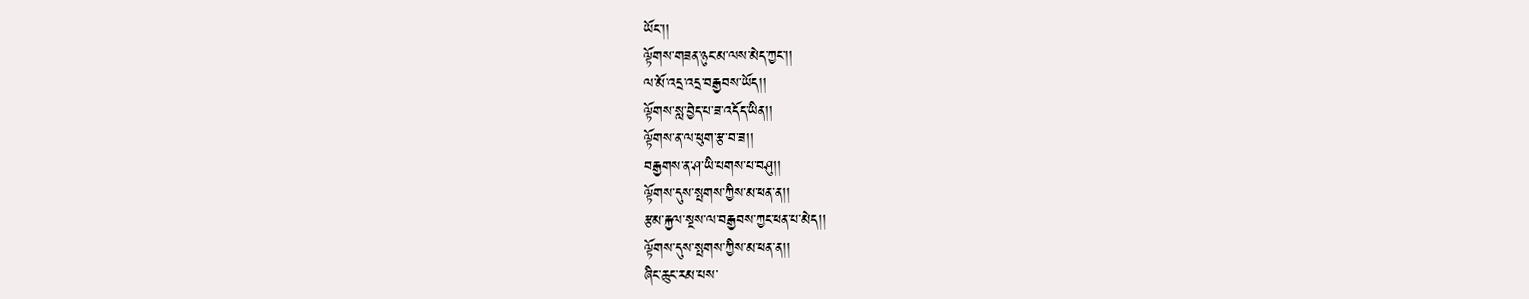ཡོང་།།
ལྟོགས་གཟན་ཉུང་མ་ལས་མེད་ཀྱང་།།
ལ་མོ་འདྲ་འདྲ་བརྒྱབས་ཡོད།།
ལྟོགས་སླ་བྱེད་པ་ཟ་འདོད་ཡིན།།
ལྟོགས་ན་ལ་ཕུག་རྩ་བ་ཟ།།
བརྒྱགས་ན་ཤ་ཡི་པགས་པ་བཤུ།།
ལྟོགས་དུས་སྤགས་ཀྱིས་མ་ཕན་ན།།
རྩམ་རྐྱལ་སྔས་ལ་བརྒྱབས་ཀྱང་ཕན་པ་མེད།།
ལྟོགས་དུས་སྤགས་ཀྱིས་མ་ཕན་ན།།
ཞིང་ཆུང་རམ་པས་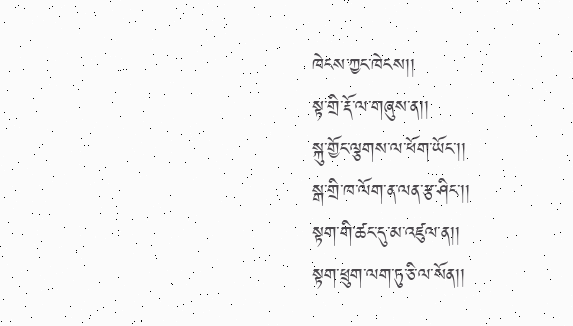ཁེངས་ཀྱང་ཁེངས།།
སྟ་གྲི་རྡོ་ལ་གཞུས་ན།།
སྐུ་གྱོང་ལྕགས་ལ་ཕོག་ཡོང་།།
སྒ་གྲི་ཁ་ལོག་ན་ལན་རྩ་ཤིང་།།
སྟག་གི་ཚང་དུ་མ་འཛུལ་ན།།
སྟག་ཕྲུག་ལག་ཏུ་ཅི་ལ་སོན།།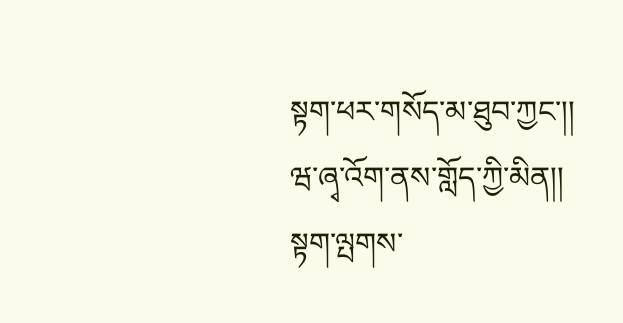སྟག་ཕར་གསོད་མ་ཐུབ་ཀྱང་།།
ཝ་ཞྭ་འོག་ནས་གློད་ཀྱི་མིན།།
སྟག་ལྤགས་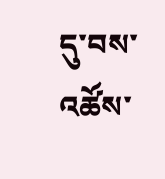དུ་བས་འཚོས་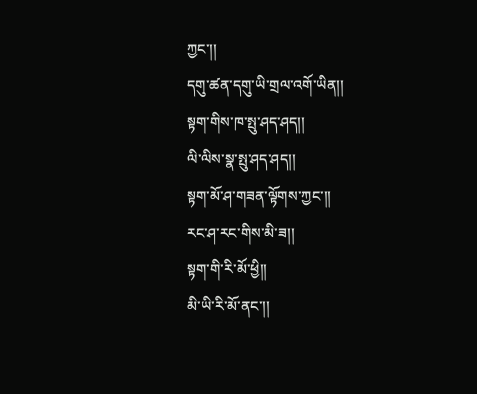ཀྱང་།།
དགུ་ཚན་དགུ་ཡི་གྲལ་འགོ་ཡིན།།
སྟག་གིས་ཁ་སྤུ་ཤད་ཤད།།
ལི་ལིས་སྣ་སྤུ་ཤད་ཤད།།
སྟག་མོ་ཤ་གཟན་ལྟོགས་ཀྱང་།།
རང་ཤ་རང་གིས་མི་ཟ།།
སྟག་གི་རི་མོ་ཕྱི།།
མི་ཡི་རི་མོ་ནང་།།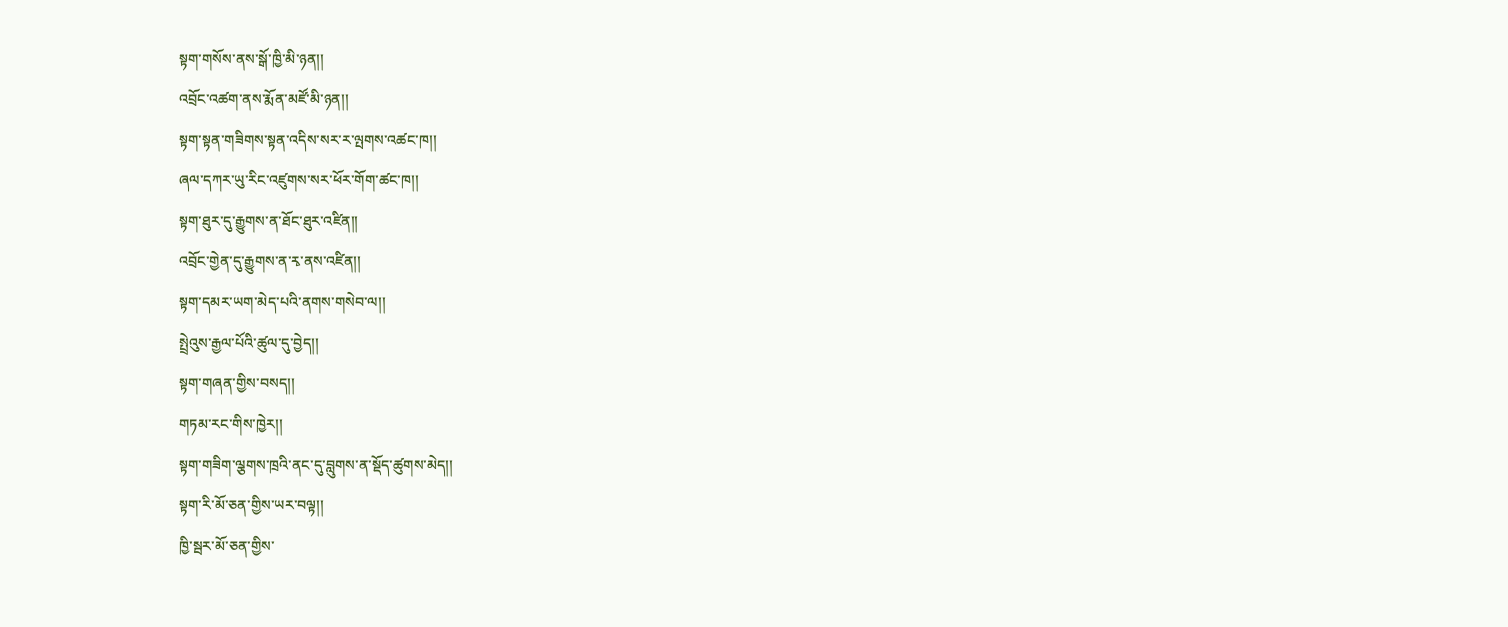སྟག་གསོས་ནས་སྒོ་ཁྱི་མི་ཉན།།
འབྲོང་འཚག་ནས་རྨོན་མཛོ་མི་ཉན།།
སྟག་སྟན་གཟིགས་སྟན་འདིས་སར་ར་ལྤགས་འཚང་ཁ།།
ཞལ་དཀར་ཡུ་རིང་འཛུགས་སར་ཕོར་གོག་ཚང་ཁ།།
སྟག་ཐུར་དུ་རྒྱུགས་ན་ཐོང་ཐུར་འཛིན།།
འབྲོང་གྱེན་དུ་རྒྱུགས་ན་རྭ་ནས་འཛིན།།
སྟག་དམར་ཡག་མེད་པའི་ནགས་གསེབ་ལ།།
སྤྲེའུས་རྒྱལ་པོའི་ཚུལ་དུ་བྱེད།།
སྟག་གཞན་གྱིས་བསད།།
གཏམ་རང་གིས་ཁྱེར།།
སྟག་གཟིག་ལྕགས་ཁྲའི་ནང་དུ་བླུགས་ན་སྡོད་ཚུགས་མེད།།
སྟག་རི་མོ་ཅན་གྱིས་ཡར་བལྟ།།
ཁྱི་སྦར་མོ་ཅན་གྱིས་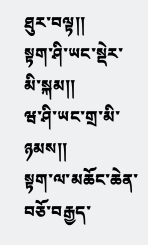ཐུར་བལྟ།།
སྟག་ཤི་ཡང་སྡེར་མི་སྐམ།།
ཝ་ཤི་ཡང་གྲ་མི་ཉམས།།
སྟག་ལ་མཆོང་ཆེན་བཅོ་བརྒྱད་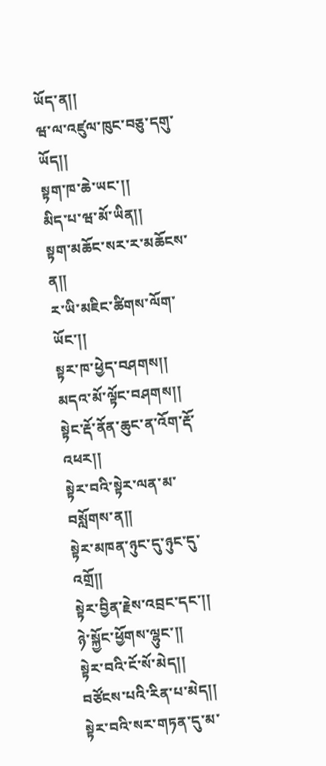ཡོད་ན།།
ཝ་ལ་འཛུལ་ཁུང་བཅུ་དགུ་ཡོད།།
སྟག་ཁ་ཆེ་ཡང་།།
མིད་པ་ཝ་མོ་ཡིན།།
སྟག་མཆོང་སར་ར་མཆོངས་ན།།
ར་ཡི་མཇིང་ཚིགས་ལོག་ཡོང་།།
སྟར་ཁ་ཕྱེད་བཤགས།།
མདའ་མོ་ལྟོང་བཤགས།།
སྟེང་རྡོ་ནོན་ཆུང་ན་འོག་རྡོ་འཕར།།
སྟེར་བའི་སྟེར་ལན་མ་བསློགས་ན།།
སྟེར་མཁན་ཉུང་དུ་ཉུང་དུ་འགྲོ།།
སྟེར་བྱིན་རྗེས་འབྲང་དང་།།
ཉེ་སྐྱོང་ཕྱོགས་ལྷུང་།།
སྟེར་བའི་ངོ་སོ་མེད།།
བཙོངས་པའི་རིན་པ་མེད།།
སྟེར་བའི་སར་གཏན་དུ་མ་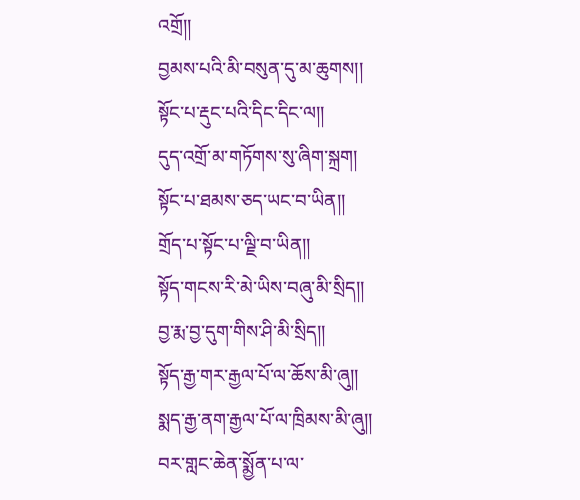འགྲོ།།
བྱམས་པའི་མི་བསུན་དུ་མ་ཆུགས།།
སྟོང་པ་རྡུང་པའི་དིང་དིང་ལ།།
དུད་འགྲོ་མ་གཏོགས་སུ་ཞིག་སྐྲག།
སྟོང་པ་ཐམས་ཅད་ཡང་བ་ཡིན།།
གྲོད་པ་སྟོང་པ་ལྗི་བ་ཡིན།།
སྟོད་གངས་རི་མེ་ཡིས་བཞུ་མི་སྲིད།།
བྱ་རྨ་བྱ་དུག་གིས་ཤི་མི་སྲིད།།
སྟོད་རྒྱ་གར་རྒྱལ་པོ་ལ་ཆོས་མི་ཞུ།།
སྨད་རྒྱ་ནག་རྒྱལ་པོ་ལ་ཁྲིམས་མི་ཞུ།།
བར་གླང་ཆེན་སྨྱོན་པ་ལ་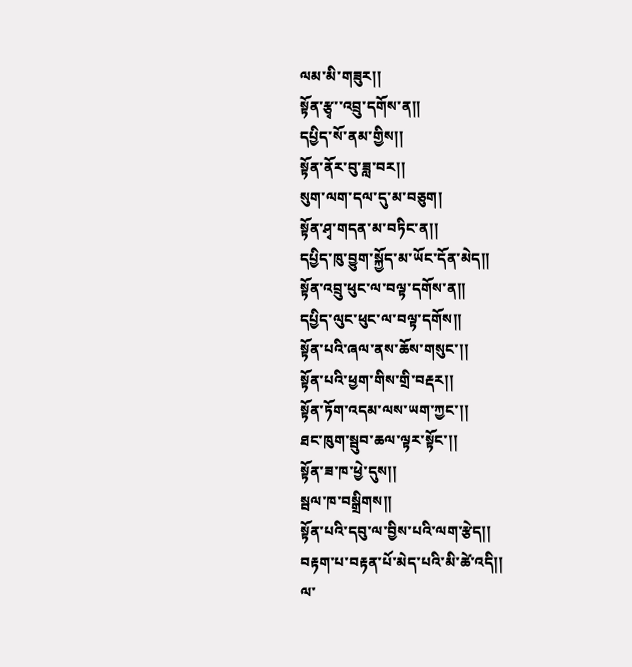ལམ་མི་གཟུར།།
སྟོན་རྩྭ་་འབྲུ་དགོས་ན།།
དཔྱིད་སོ་ནམ་གྱིས།།
སྟོན་ནོར་བུ་ཟླ་བར།།
སུག་ལག་དལ་དུ་མ་བཅུག།
སྟོན་ཤྭ་གདན་མ་བཏིང་ན།།
དཔྱིད་ཁུ་བྱུག་སྐྱོད་མ་ཡོང་དོན་མེད།།
སྟོན་འབྲུ་ཕུང་ལ་བལྟ་དགོས་ན།།
དཔྱིད་ལུང་ཕུང་ལ་བལྟ་དགོས།།
སྟོན་པའི་ཞལ་ནས་ཆོས་གསུང་།།
སྟོན་པའི་ཕྱག་གིས་གྲི་བརྡར།།
སྟོན་ཏོག་འདམ་ལས་ཡག་ཀྱང་།།
ཐང་ཁུག་སྦུབ་ཆལ་ལྟར་སྟོང་།།
སྟོན་ཟ་ཁ་ཕྱེ་དུས།།
སྦལ་ཁ་བསྒྲིགས།།
སྟོན་པའི་དབུ་ལ་བྱིས་པའི་ལག་རྩེད།།
བརྟག་པ་བརྟན་པོ་མེད་པའི་མི་ཚེ་འདི།།
ལ་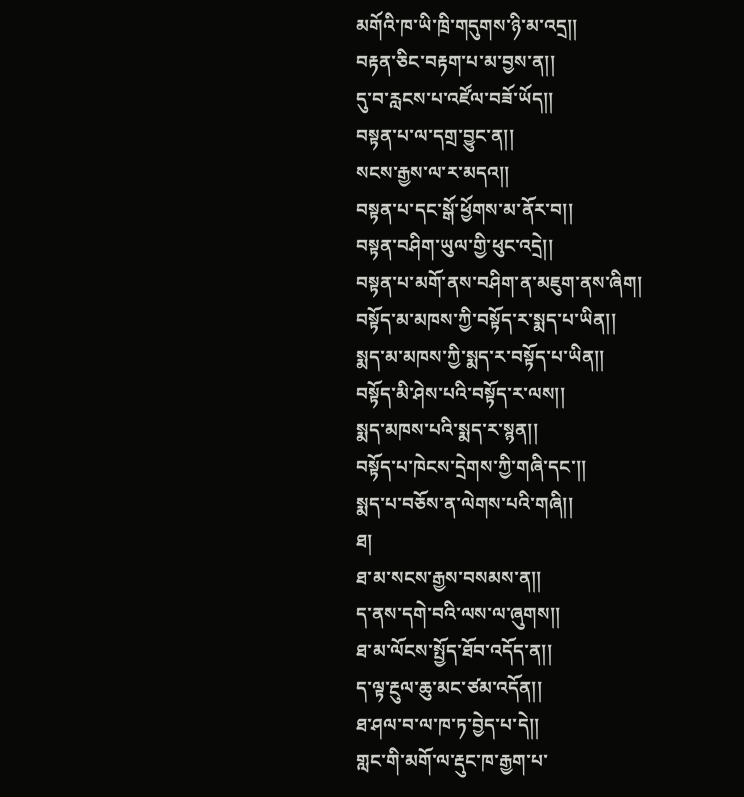མགོའི་ཁ་ཡི་ཁྲི་གདུགས་ཉི་མ་འདྲ།།
བརྟན་ཅིང་བརྟག་པ་མ་བྱས་ན།།
དུ་བ་རླངས་པ་འཛོལ་བཟོ་ཡོད།།
བསྟན་པ་ལ་དགྲ་བྱུང་ན།།
སངས་རྒྱས་ལ་ར་མདའ།།
བསྟན་པ་དང་སྒོ་ཕྱོགས་མ་ནོར་བ།།
བསྟན་བཤིག་ཡུལ་གྱི་ཕུང་འདྲེ།།
བསྟན་པ་མགོ་ནས་བཤིག་ན་མཇུག་ནས་ཞིག།
བསྟོད་མ་མཁས་ཀྱི་བསྟོད་ར་སྨད་པ་ཡིན།།
སྨད་མ་མཁས་ཀྱི་སྨད་ར་བསྟོད་པ་ཡིན།།
བསྟོད་མི་ཤེས་པའི་བསྟོད་ར་ལས།།
སྨད་མཁས་པའི་སྨད་ར་སྙན།།
བསྟོད་པ་ཁེངས་དྲེགས་ཀྱི་གཞི་དང་།།
སྨད་པ་བཅོས་ན་ལེགས་པའི་གཞི།།
ཐ།
ཐ་མ་སངས་རྒྱས་བསམས་ན།།
ད་ནས་དགེ་བའི་ལས་ལ་ཞུགས།།
ཐ་མ་ལོངས་སྤྱོད་ཐོབ་འདོད་ན།།
ད་ལྟ་རྔུལ་ཆུ་མང་ཙམ་འདོན།།
ཐ་ཤལ་བ་ལ་ཁ་ཏ་བྱེད་པ་དེ།།
གླང་གི་མགོ་ལ་རྡུང་ཁ་རྒྱག་པ་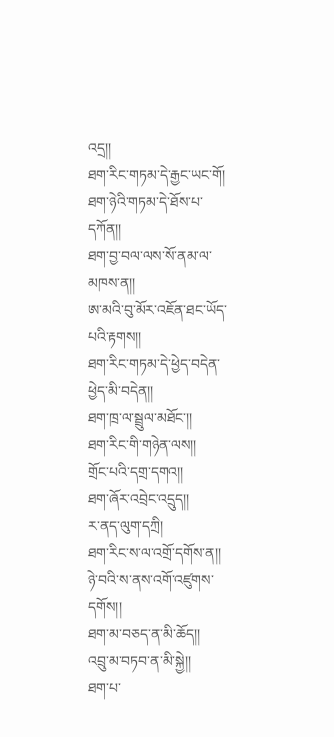འདྲ།།
ཐག་རིང་གཏམ་དེ་རྒྱང་ཡང་གོ།
ཐག་ཉེའི་གཏམ་དེ་ཐོས་པ་དཀོན།།
ཐག་བྱ་བལ་ལས་སོ་ནམ་ལ་མཁས་ན།།
ཨ་མའི་བུ་མོར་འཇོན་ཐང་ཡོད་པའི་རྟགས།།
ཐག་རིང་གཏམ་དེ་ཕྱེད་བདེན་ཕྱེད་མི་བདེན།།
ཐག་ཁྲ་ལ་སྦྲུལ་མཐོང་།།
ཐག་རིང་གི་གཉེན་ལས།།
གྲོང་པའི་དགྲ་དགའ།།
ཐག་ཞོར་འབྲེང་འདྲུད།།
ར་ནད་ལུག་དཀྲི།
ཐག་རིང་ས་ལ་འགྲོ་དགོས་ན།།
ཉེ་བའི་ས་ནས་འགོ་འཛུགས་དགོས།།
ཐག་མ་བཅད་ན་མི་ཆོད།།
འབྲུ་མ་བཏབ་ན་མི་སྐྱེ།།
ཐག་པ་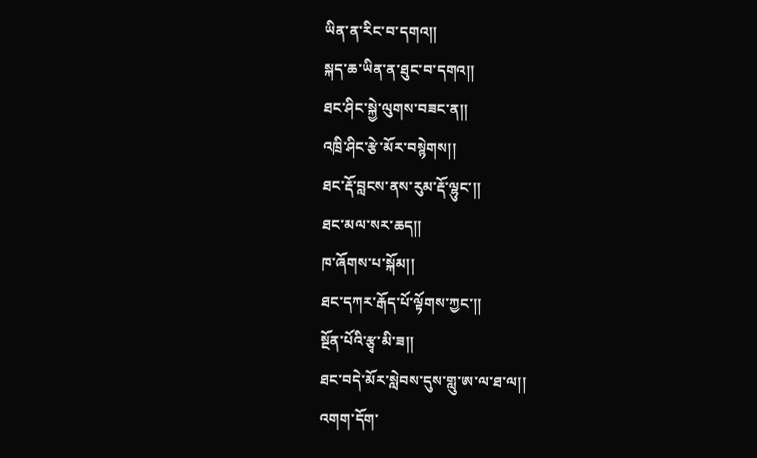ཡིན་ན་རིང་བ་དགའ།།
སྐད་ཆ་ཡིན་ན་ཐུང་བ་དགའ།།
ཐང་ཤིང་སྐྱེ་ལུགས་བཟང་ན།།
འཁྲི་ཤིང་རྩེ་མོར་བསྙེགས།།
ཐང་རྡོ་བླངས་ནས་རུམ་རྡོ་ལྷུང་།།
ཐང་མལ་སར་ཆད།།
ཁ་ཞོགས་པ་སྐོམ།།
ཐང་དཀར་རྒོད་པོ་ལྟོགས་ཀྱང་།།
སྔོན་པོའི་རྩྭ་མི་ཟ།།
ཐང་བདེ་མོར་སླེབས་དུས་གླུ་ཨ་ལ་ཐ་ལ།།
འགག་དོག་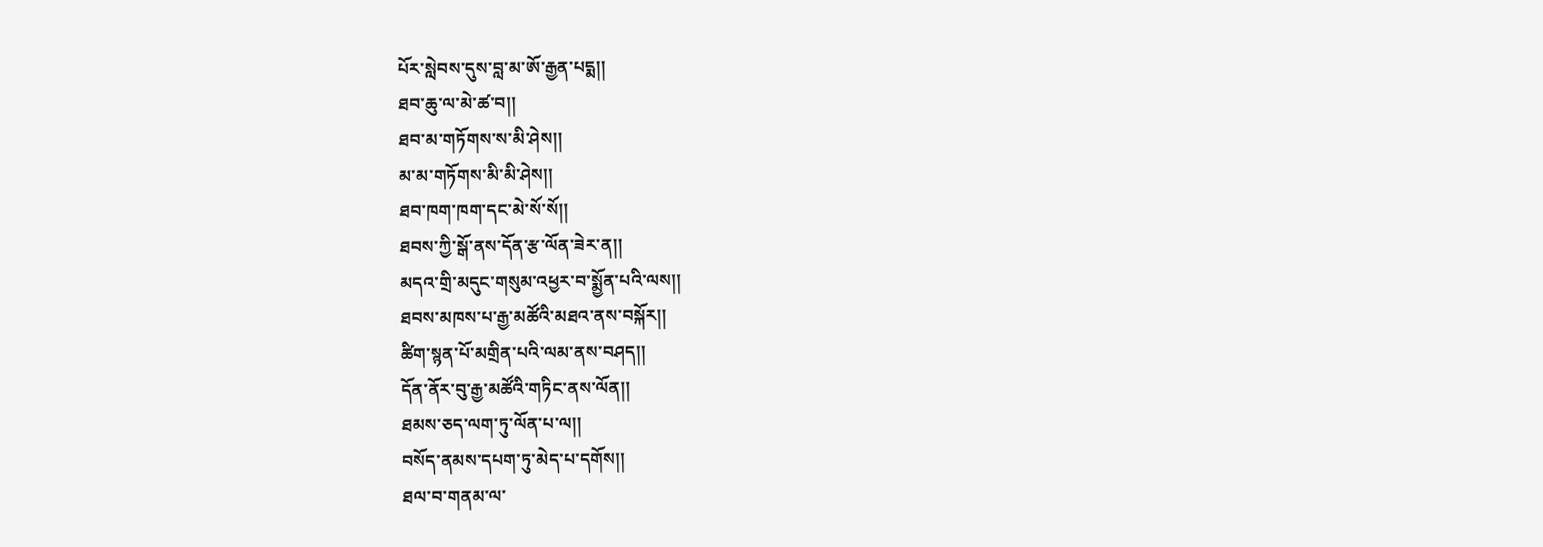པོར་སླེབས་དུས་བླ་མ་ཨོ་རྒྱན་པདྨ།།
ཐབ་ཆུ་ལ་མེ་ཚ་བ།།
ཐབ་མ་གཏོགས་ས་མི་ཤེས།།
མ་མ་གཏོགས་མི་མི་ཤེས།།
ཐབ་ཁག་ཁག་དང་མེ་སོ་སོ།།
ཐབས་ཀྱི་སྒོ་ནས་དོན་རྩ་ལོན་ཟེར་ན།།
མདའ་གྲི་མདུང་གསུམ་འཕྱར་བ་སྨྱོན་པའི་ལས།།
ཐབས་མཁས་པ་རྒྱ་མཚོའི་མཐའ་ནས་བསྐོར།།
ཚིག་སྙན་པོ་མགྲིན་པའི་ལམ་ནས་བཤད།།
དོན་ནོར་བུ་རྒྱ་མཚོའི་གཏིང་ནས་ལོན།།
ཐམས་ཅད་ལག་ཏུ་ལོན་པ་ལ།།
བསོད་ནམས་དཔག་ཏུ་མེད་པ་དགོས།།
ཐལ་བ་གནམ་ལ་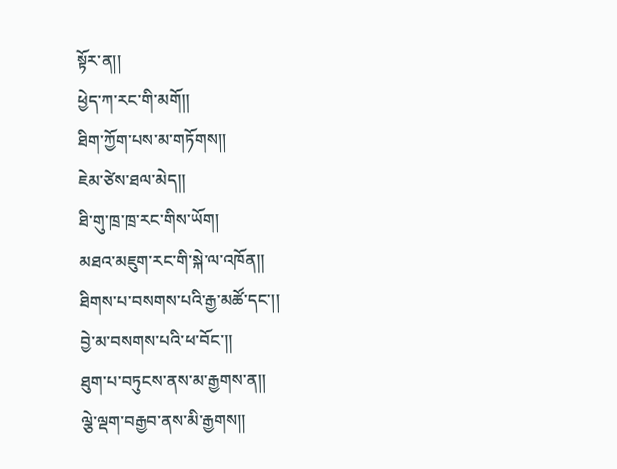སྟོར་ན།།
ཕྱེད་ཀ་རང་གི་མགོ།།
ཐིག་ཀྱོག་པས་མ་གཏོགས།།
ཇེམ་ཙེས་ཐལ་མེད།།
ཐི་གུ་ཁྲ་ཁྲ་རང་གིས་ཡོག།
མཐའ་མཇུག་རང་གི་སྐེ་ལ་འཁོན།།
ཐིགས་པ་བསགས་པའི་རྒྱ་མཚོ་དང་།།
བྱེ་མ་བསགས་པའི་ཕ་བོང་།།
ཐུག་པ་བཏུངས་ནས་མ་རྒྱགས་ན།།
ལྕེ་ལྡག་བརྒྱབ་ནས་མི་རྒྱགས།།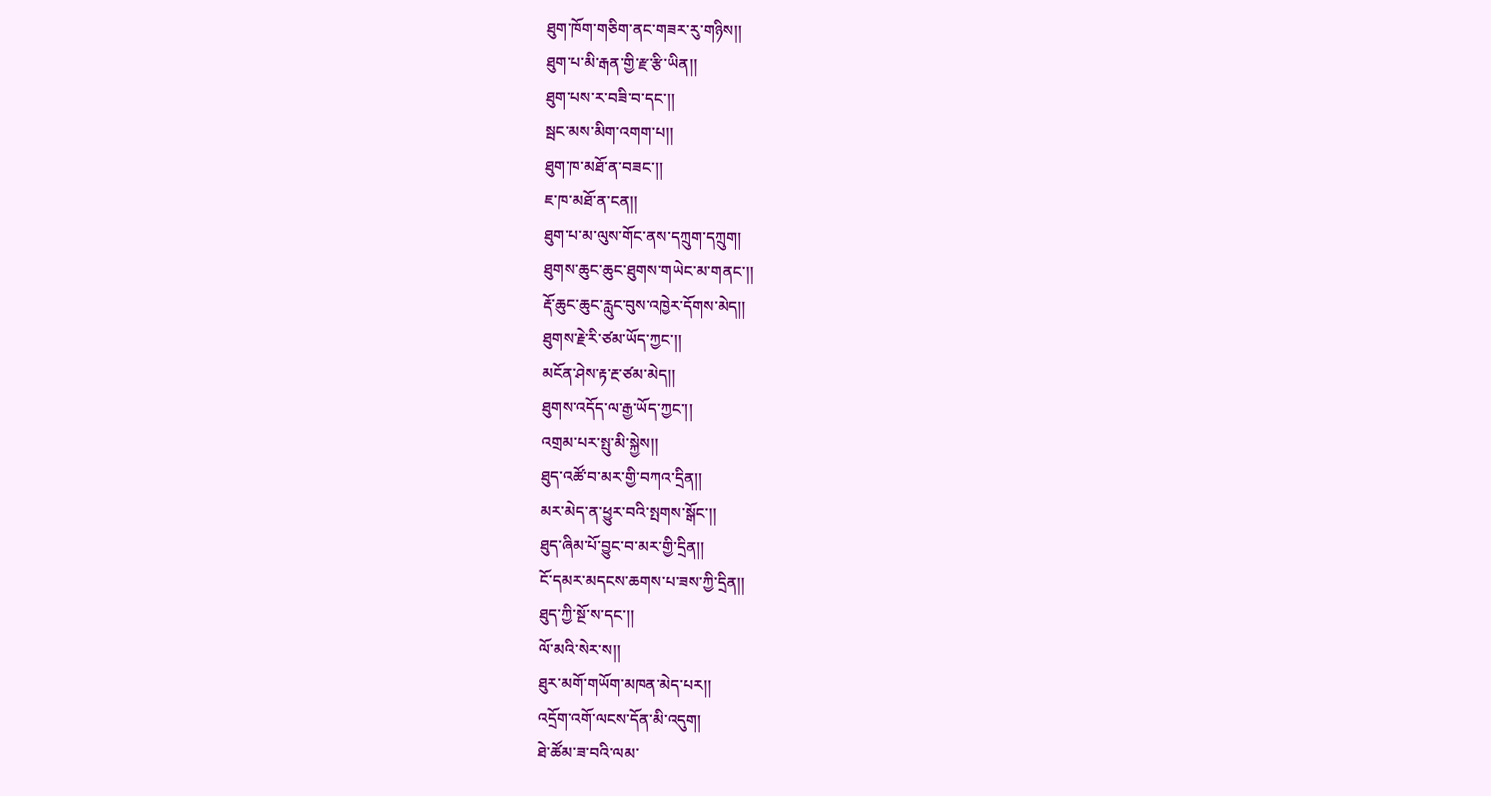ཐུག་ཁོག་གཅིག་ནང་གཟར་རུ་གཉིས།།
ཐུག་པ་མི་རྒན་གྱི་རྫ་རྩི་ཡིན།།
ཐུག་པས་ར་བཟི་བ་དང་།།
སྦང་མས་མིག་འགག་པ།།
ཐུག་ཁ་མཐོ་ན་བཟང་།།
ཇ་ཁ་མཐོ་ན་ངན།།
ཐུག་པ་མ་ལུས་གོང་ནས་དཀྲུག་དཀྲུག།
ཐུགས་ཆུང་ཆུང་ཐུགས་གཡེང་མ་གནང་།།
རྡོ་ཆུང་ཆུང་རླུང་བུས་འཁྱེར་དོགས་མེད།།
ཐུགས་རྗེ་རི་ཙམ་ཡོད་ཀྱང་།།
མངོན་ཤེས་རྟ་རྔ་ཙམ་མེད།།
ཐུགས་འདོད་ལ་རྒྱ་ཡོད་ཀྱང་།།
འགྲམ་པར་སྤུ་མི་སྐྱེས།།
ཐུད་འཚོ་བ་མར་གྱི་བཀའ་དྲིན།།
མར་མེད་ན་ཕྱུར་བའི་སྤགས་སྒོང་།།
ཐུད་ཞིམ་པོ་བྱུང་བ་མར་གྱི་དྲིན།།
ངོ་དམར་མདངས་ཆགས་པ་ཟས་ཀྱི་དྲིན།།
ཐུད་ཀྱི་སྔོ་ས་དང་།།
ལོ་མའི་སེར་ས།།
ཐུར་མགོ་གཡོག་མཁན་མེད་པར།།
འདྲོག་འགོ་ལངས་དོན་མི་འདུག།
ཐེ་ཚོམ་ཟ་བའི་ལམ་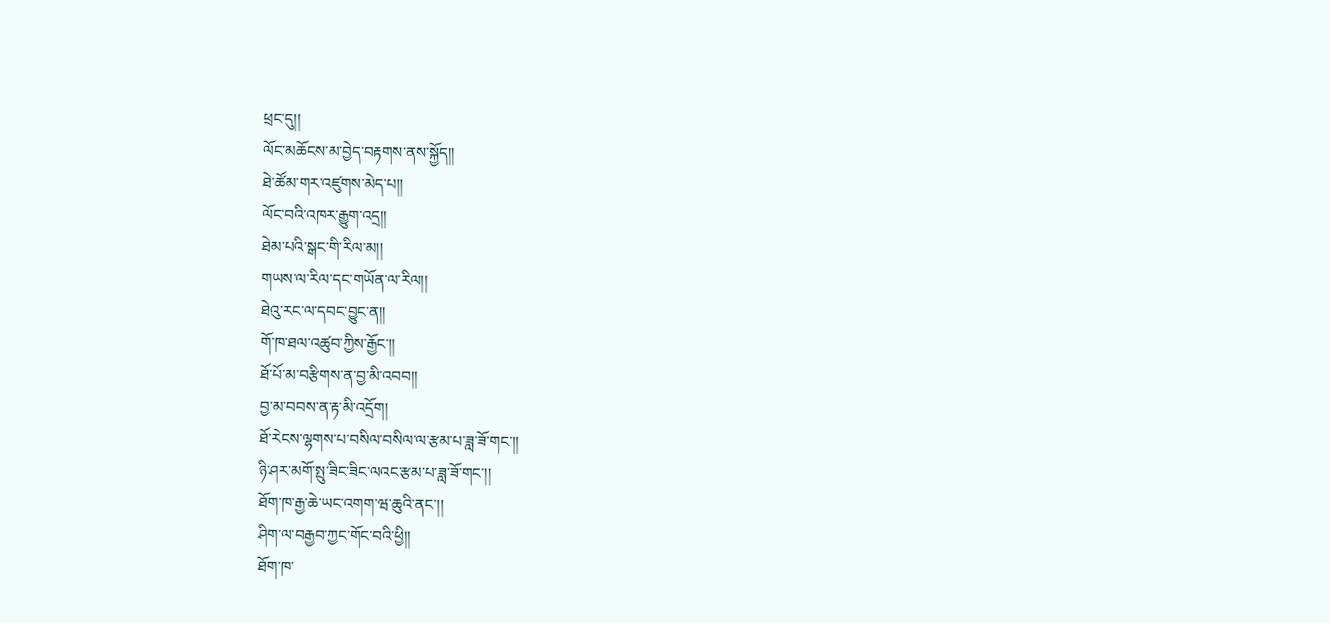ཕྲང་དུ།།
ལོང་མཆོངས་མ་བྱེད་བརྟགས་ནས་སྐྱོད།།
ཐེ་ཚོམ་གར་འཛུགས་མེད་པ།།
ལོང་བའི་འཁར་རྒྱུག་འདྲ།།
ཐེམ་པའི་སྒང་གི་རིལ་མ།།
གཡས་ལ་རིལ་དང་གཡོན་ལ་རིལ།།
ཐེའུ་རང་ལ་དབང་བྱུང་ན།།
གོ་ཁ་ཐལ་འཚུབ་ཀྱིས་རྒྱོང་།།
ཐོ་པོ་མ་བརྩིགས་ན་བྱ་མི་འབབ།།
བྱ་མ་བབས་ན་རྟ་མི་འདྲོག།
ཐོ་རེངས་ལྷགས་པ་བསིལ་བསིལ་ལ་རྩམ་པ་ཟླ་ཟོ་གང་།།
ཉི་ཤར་མགོ་སྤུ་ཟིང་ཟིང་ལའང་རྩམ་པ་ཟླ་ཟོ་གང་།།
ཐོག་ཁ་རྒྱ་ཆེ་ཡང་འགག་ཝ་ཆུའི་ནང་།།
ཤིག་ལ་བརྒྱབ་ཀྱང་གོང་བའི་ཕྱི།།
ཐོག་ཁ་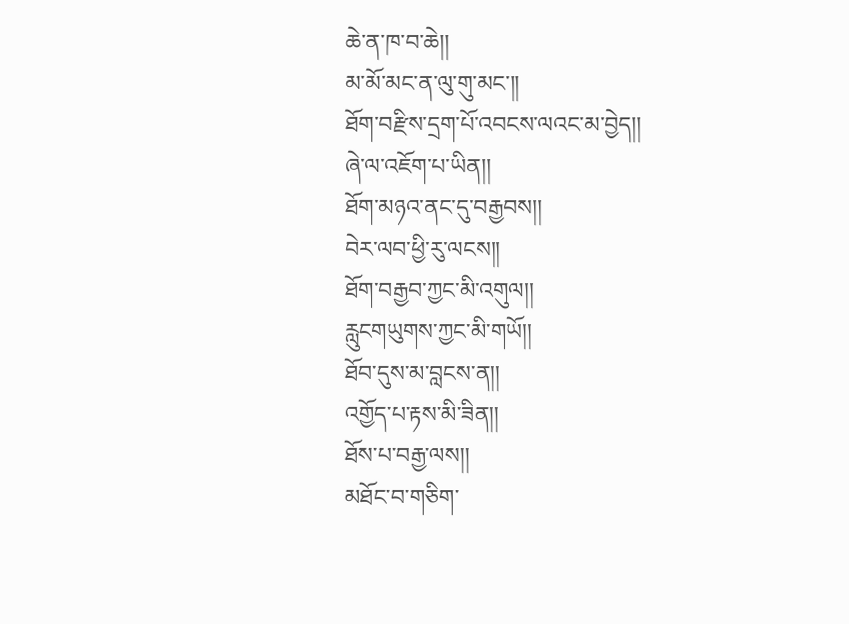ཆེ་ན་ཁ་བ་ཆེ།།
མ་མོ་མང་ན་ལུ་གུ་མང་།།
ཐོག་བརྫིས་དྲག་པོ་འབངས་ལའང་མ་བྱེད།།
ཞེ་ལ་འཇོག་པ་ཡིན།།
ཐོག་མཉའ་ནང་དུ་བརྒྱབས།།
བེར་ལབ་ཕྱི་རུ་ལངས།།
ཐོག་བརྒྱབ་ཀྱང་མི་འགུལ།།
རླུངགཡུགས་ཀྱང་མི་གཡོ།།
ཐོབ་དུས་མ་བླངས་ན།།
འགྱོད་པ་རྟས་མི་ཟིན།།
ཐོས་པ་བརྒྱ་ལས།།
མཐོང་བ་གཅིག་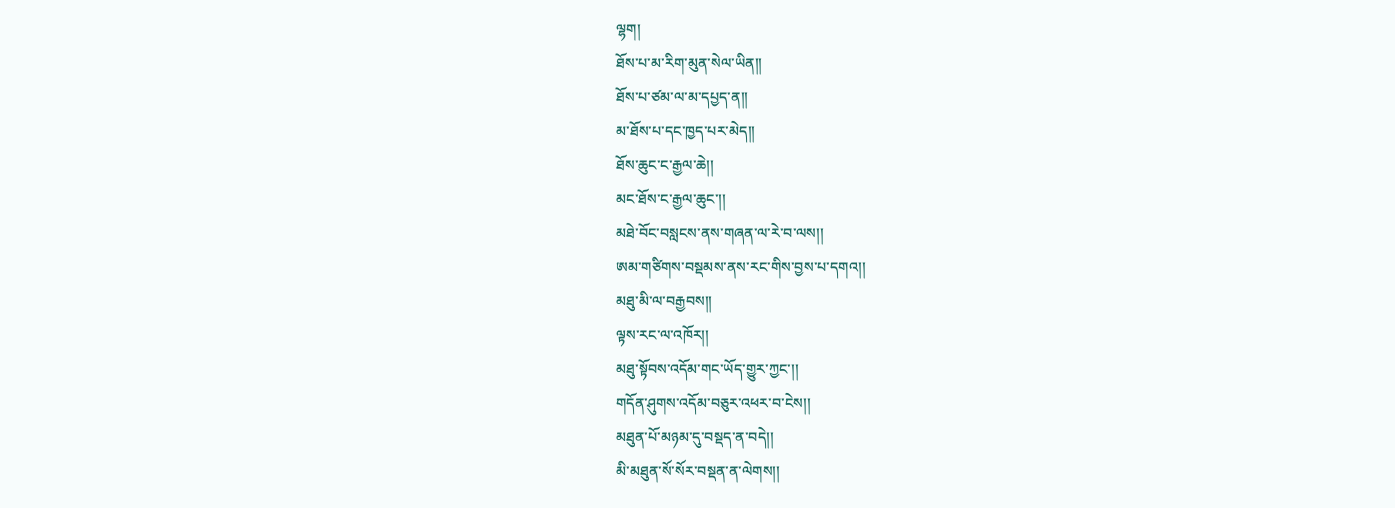ལྷག།
ཐོས་པ་མ་རིག་མུན་སེལ་ཡིན།།
ཐོས་པ་ཙམ་ལ་མ་དཔྱད་ན།།
མ་ཐོས་པ་དང་ཁྱད་པར་མེད།།
ཐོས་ཆུང་ང་རྒྱལ་ཆེ།།
མང་ཐོས་ང་རྒྱལ་ཆུང་།།
མཐེ་བོང་བསླངས་ནས་གཞན་ལ་རེ་བ་ལས།།
ཨམ་གཙིགས་བསྡམས་ནས་རང་གིས་བྱས་པ་དགའ།།
མཐུ་མི་ལ་བརྒྱབས།།
ལྟས་རང་ལ་འཁོར།།
མཐུ་སྟོབས་འདོམ་གང་ཡོད་གྱུར་ཀྱང་།།
གདོན་ཤུགས་འདོམ་བཅུར་འཕར་བ་ངེས།།
མཐུན་པོ་མཉམ་དུ་བསྡད་ན་བདེ།།
མི་མཐུན་སོ་སོར་བསྡན་ན་ལེགས།།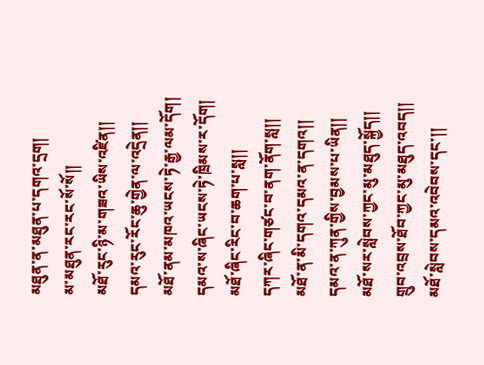མཐུན་ན་མཐུན་པ་དགའ་དྲག།
མ་མཐུན་རང་རང་སོ་སོ།།
མཐོ་རུང་ཉི་མ་གཟའ་ཡིས་འཛིན།།
དམའ་རུང་རོང་ཆུ་གྱེན་ལ་འདྲེན།།
མཐོ་ནམ་མཁའ་ཡངས་ཏེ་རྒྱ་ལམ་དོག།
དམའ་ས་ཞིང་ཡངས་ཏེ་ཁྲིམས་ར་དོག།
མཐོ་ཞིང་རིང་བ་ཆག་པ་སླ།།
དཀར་ཞིང་གཙང་བ་ནག་ནོག་སླ།།
མཐོ་ན་མི་དགའ་དམའ་ན་དགའ།།
དམའ་ན་ཀུན་གྱིས་བྱམས་པ་ཡིན།།
མཐོ་སར་སླེབས་ཀྱང་མུ་མཐུད་སྐྱོད།།
གྲུབ་འབྲས་ཐོབ་ཀྱང་མུ་མཐུད་འབད།།
མཐོ་སླེབས་དམའ་འབེབས་དང་།།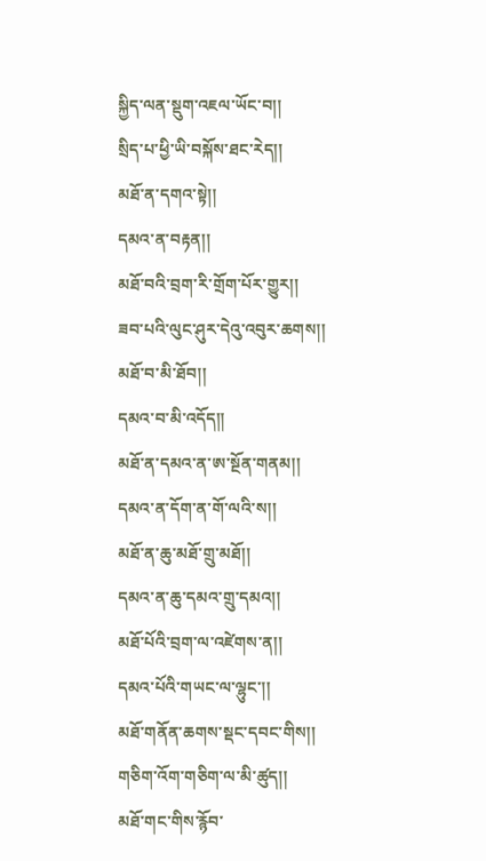སྐྱིད་ལན་སྡུག་འཇལ་ཡོང་བ།།
སྲིད་པ་ཕྱི་ཡི་བསྐོས་ཐང་རེད།།
མཐོ་ན་དགའ་སྟེ།།
དམའ་ན་བརྟན།།
མཐོ་བའི་བྲག་རི་གྲོག་པོར་གྱུར།།
ཟབ་པའི་ལུང་ཤུར་དེའུ་འབུར་ཆགས།།
མཐོ་བ་མི་ཐོབ།།
དམའ་བ་མི་འདོད།།
མཐོ་ན་དམའ་ན་ཨ་སྔོན་གནམ།།
དམའ་ན་དོག་ན་གོ་ལའི་ས།།
མཐོ་ན་ཆུ་མཐོ་གྲུ་མཐོ།།
དམའ་ན་ཆུ་དམའ་གྲུ་དམའ།།
མཐོ་པོའི་བྲག་ལ་འཛེགས་ན།།
དམའ་པོའི་གཡང་ལ་ལྷུང་།།
མཐོ་གནོན་ཆགས་སྡང་དབང་གིས།།
གཅིག་འོག་གཅིག་ལ་མི་ཚུད།།
མཐོ་གང་གིས་རྙོབ་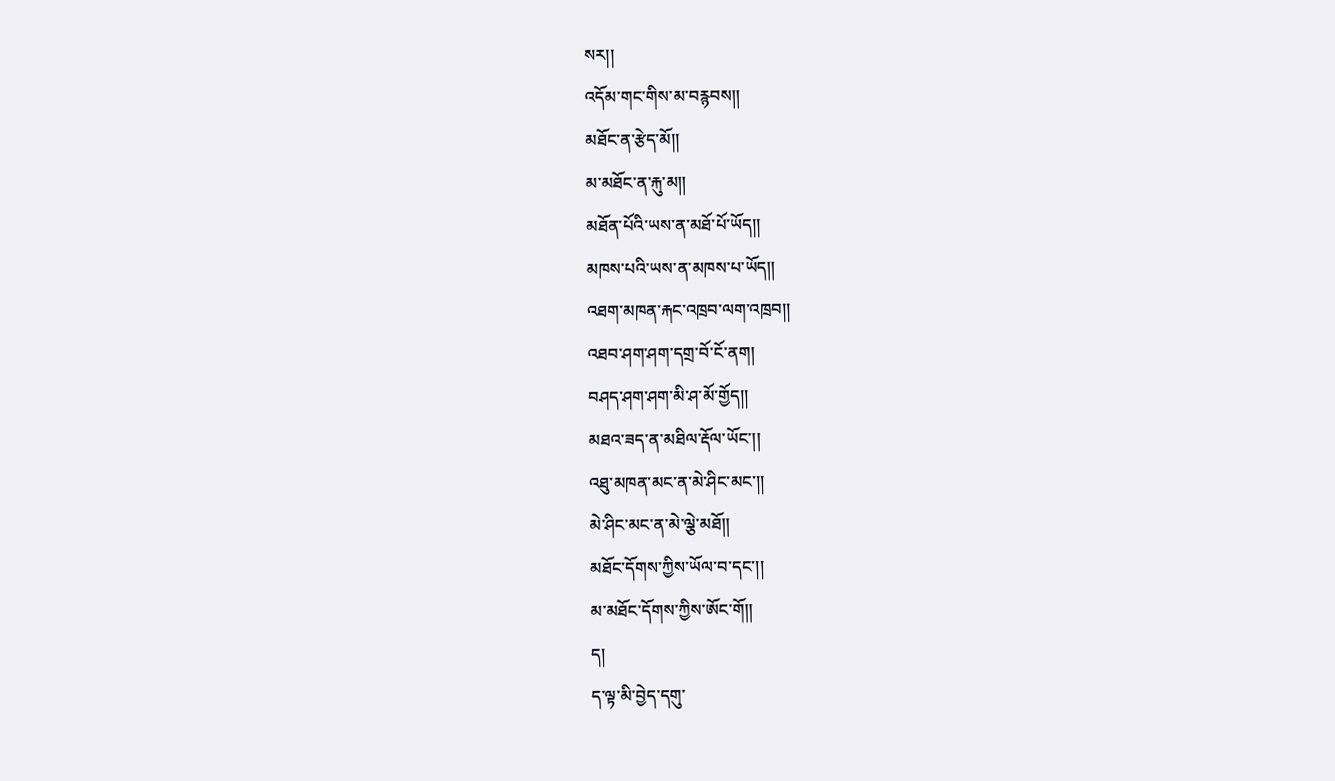སར།།
འདོམ་གང་གིས་མ་བརྙབས།།
མཐོང་ན་རྩེད་མོ།།
མ་མཐོང་ན་རྐུ་མ།།
མཐོན་པོའི་ཡས་ན་མཐོ་པོ་ཡོད།།
མཁས་པའི་ཡས་ན་མཁས་པ་ཡོད།།
འཐག་མཁན་རྐང་འཁྲབ་ལག་འཁྲབ།།
འཐབ་ཤག་ཤག་དགྲ་བོ་ངོ་ནག།
བཤད་ཤག་ཤག་མི་ཤ་མོ་གྱོད།།
མཐའ་ཟད་ན་མཐིལ་རྡོལ་ཡོང་།།
འཐུ་མཁན་མང་ན་མེ་ཤིང་མང་།།
མེ་ཤིང་མང་ན་མེ་ལྕེ་མཐོ།།
མཐོང་དོགས་ཀྱིས་ཡོལ་བ་དང་།།
མ་མཐོང་དོགས་ཀྱིས་ཨོང་གོ།།
ད།
ད་ལྟ་མི་བྱེད་དགུ་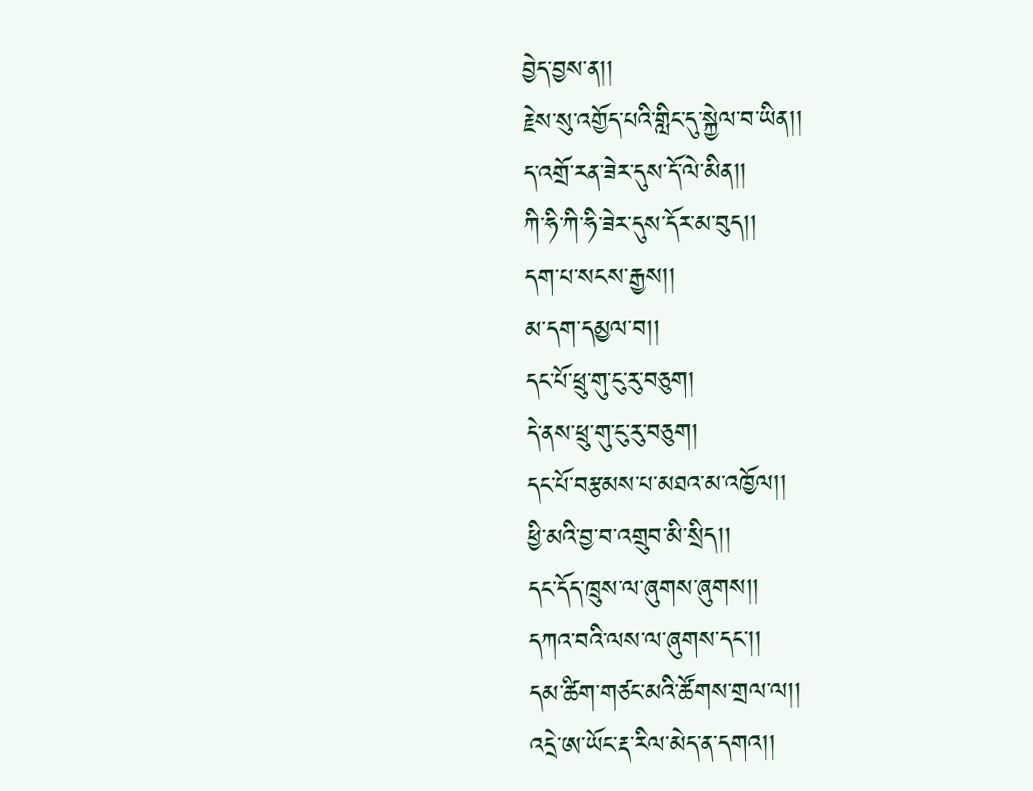བྱེད་བྱས་ན།།
རྗེས་སུ་འགྱོད་པའི་གླིང་དུ་སྐྱེལ་བ་ཡིན།།
ད་འགྲོ་རན་ཟེར་དུས་དོ་ལེ་མིན།།
ཀི་ཧི་ཀི་ཧི་ཟེར་དུས་དོར་མ་བུད།།
དག་པ་སངས་རྒྱས།།
མ་དག་དམྱལ་བ།།
དང་པོ་ཕྲུ་གུ་ངུ་རུ་བཅུག།
དེ་ནས་ཕྲུ་གུ་ངུ་རུ་བཅུག།
དང་པོ་བརྩམས་པ་མཐའ་མ་འཁྱོལ།།
ཕྱི་མའི་བྱ་བ་འགྲུབ་མི་སྲིད།།
དང་དོད་ཁྲུས་ལ་ཞུགས་ཞུགས།།
དཀའ་བའི་ལས་ལ་ཞུགས་དང་།།
དམ་ཚིག་གཙང་མའི་ཚོགས་གྲལ་ལ།།
འདྲེ་ཨ་ཡོང་རྡ་རིལ་མེད་ན་དགའ།།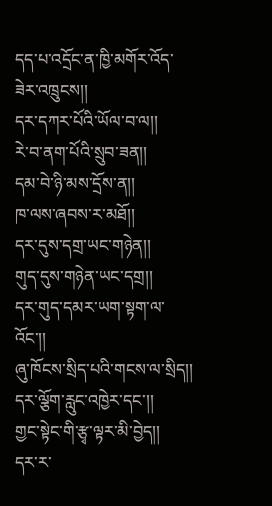དད་པ་འདྲོང་ན་ཁྱི་མགོར་འོད་ཟེར་འཁྲུངས།།
དར་དཀར་པོའི་ཡོལ་བ་ལ།།
རེ་བ་ནག་པོའི་སྲུབ་ཟན།།
དམ་བེ་ཉི་མས་དྲོས་ན།།
ཁ་ལས་ཞབས་ར་མཐོ།།
དར་དུས་དགྲ་ཡང་གཉེན།།
གུད་དུས་གཉེན་ཡང་དགྲ།།
དར་གུད་དམར་ཡག་སྟག་ལ་འོང་།།
ཞུ་ཁོངས་སྲིད་པའི་གངས་ལ་སྲིད།།
དར་ལྕོག་རླུང་འཁྱེར་དང་།།
གྱང་སྟེང་གི་རྩྭ་ལྟར་མི་བྱེད།།
དར་ར་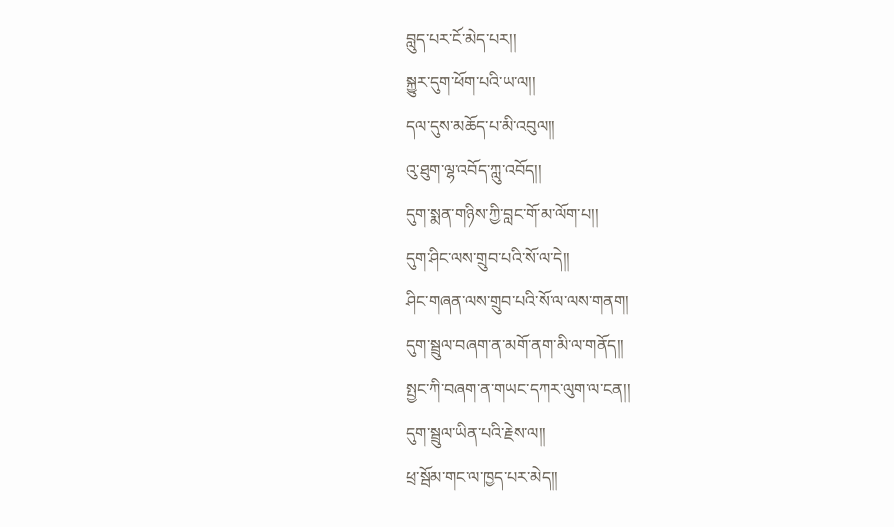བླུད་པར་ངོ་མེད་པར།།
སྐྱུར་དུག་ཕོག་པའི་ཡ་ལ།།
དལ་དུས་མཆོད་པ་མི་འབུལ།།
འུ་ཐུག་ལྷ་འབོད་ཀླུ་འབོད།།
དུག་སྨན་གཉིས་ཀྱི་བླང་གོ་མ་ལོག་པ།།
དུག་ཤིང་ལས་གྲུབ་པའི་སོ་ལ་དེ།།
ཤིང་གཞན་ལས་གྲུབ་པའི་སོ་ལ་ལས་གནག།
དུག་སྦྲུལ་བཞག་ན་མགོ་ནག་མི་ལ་གནོད།།
སྤྱང་ཀི་བཞག་ན་གཡང་དཀར་ལུག་ལ་ངན།།
དུག་སྦྲུལ་ཡིན་པའི་རྗེས་ལ།།
ཕྲ་སྦོམ་གང་ལ་ཁྱད་པར་མེད།།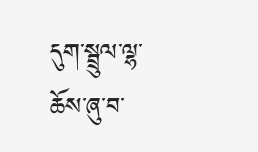དུག་སྦྲུལ་ལྷ་ཆོས་ཞུ་བ་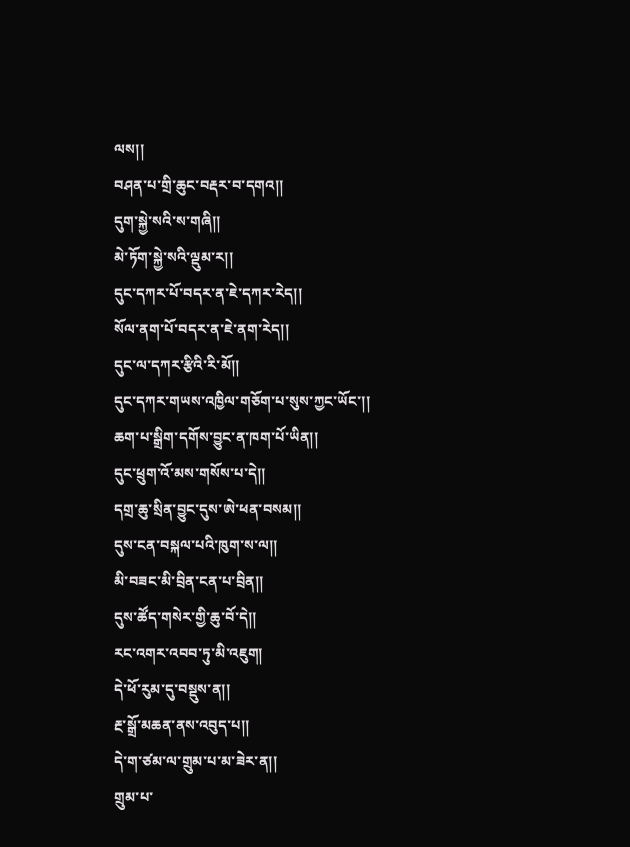ལས།།
བཤན་པ་གྲི་ཆུང་བརྡར་བ་དགའ།།
དུག་སྐྱེ་སའི་ས་གཞི།།
མེ་ཏོག་སྐྱེ་སའི་ལྡུམ་ར།།
དུང་དཀར་པོ་བདར་ན་ཇེ་དཀར་རེད།།
སོལ་ནག་པོ་བདར་ན་ཇེ་ནག་རེད།།
དུང་ལ་དཀར་རྩིའི་རི་མོ།།
དུང་དཀར་གཡས་འཁྱིལ་གཅོག་པ་སུས་ཀྱང་ཡོང་།།
ཆག་པ་སྒྲིག་དགོས་བྱུང་ན་ཁག་པོ་ཡིན།།
དུང་ཕྲུག་འོ་མས་གསོས་པ་དེ།།
དགྲ་ཆུ་སྲིན་བྱུང་དུས་ཨེ་ཕན་བསམ།།
དུས་ངན་བསྐལ་པའི་ཁུག་ས་ལ།།
མི་བཟང་མི་བྲིན་ངན་པ་བྲིན།།
དུས་ཚོད་གསེར་གྱི་ཆུ་བོ་དེ།།
རང་འགར་འབབ་ཏུ་མི་འཇུག།
དེ་ཕོ་རུམ་དུ་བསྡུས་ན།།
རྔ་སྒྲོ་མཆན་ནས་འབུད་པ།།
དེ་ག་ཙམ་ལ་གྲུམ་པ་མ་ཟེར་ན།།
གྲུམ་པ་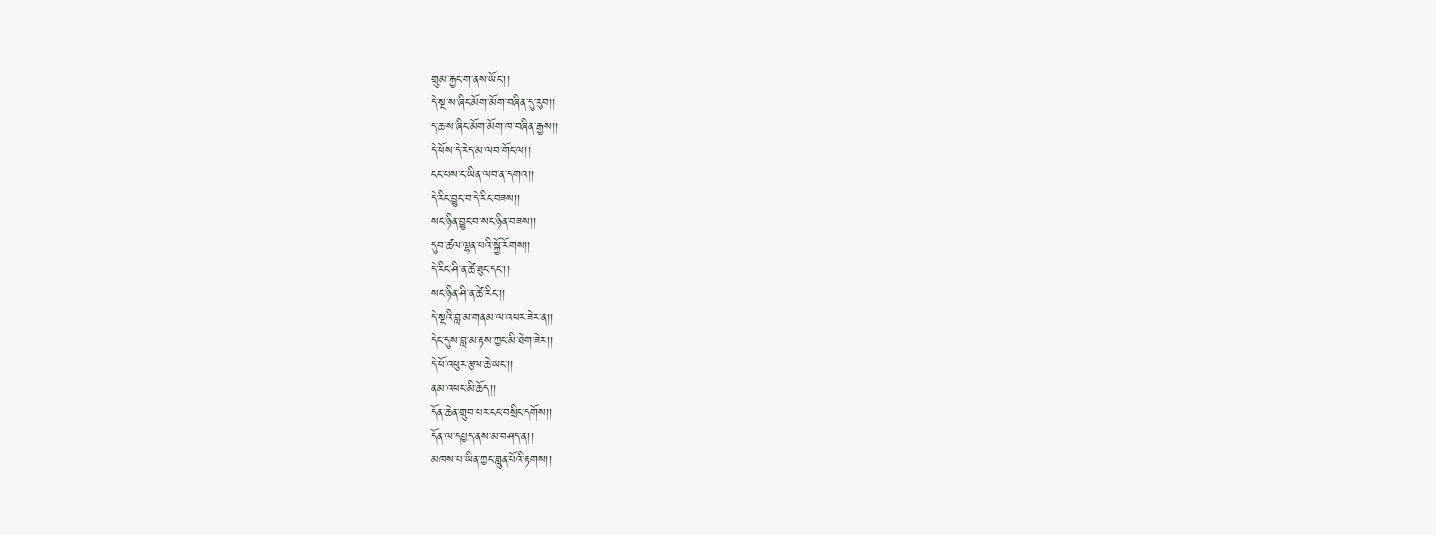གྲུམ་རྐྱང་ག་ནས་ཡོང་།།
དེ་སྔ་ས་ཞིང་མོག་མོག་བཞིན་དུ་རུབ།།
ད་ཆ་ས་ཞིང་མོག་མོག་ཁ་བཞིན་རྒྱས།།
དེ་ཕོས་དེ་རེད་མ་ལབ་གོང་ལ།།
ངང་པས་ང་ཡིན་ལབ་ན་དགའ།།
དེ་རིང་བྱུང་བ་དེ་རིང་བཟས།།
སང་ཉིན་བྱུང་བ་སང་ཉིན་བཟས།།
དུབ་ཚལ་ལྷན་པའི་སྐྱོ་རོགས།།
དེ་རིང་ཤི་ན་ཚེ་ཐུང་དང་།།
སང་ཉིན་ཤི་ན་ཚེ་རིང་།།
དེ་སྔའི་བླ་མ་གནམ་ལ་འཕར་ཟེར་ན།།
དེང་དུས་བླ་མ་རྟས་ཀྱང་མི་ཐེག་ཟེར།།
དེ་ཕོ་འཕུར་རྩལ་ཆེ་ཡང་།།
ནམ་འཕང་མི་ཆོད།།
དོན་ཆེན་གྲུབ་པར་ངང་བསྲིང་དགོས།།
དོན་ལ་དཔྱད་ནས་མ་བཤད་ན།།
མཁས་པ་ཡིན་ཀྱང་བླུན་པོའི་རྟགས།།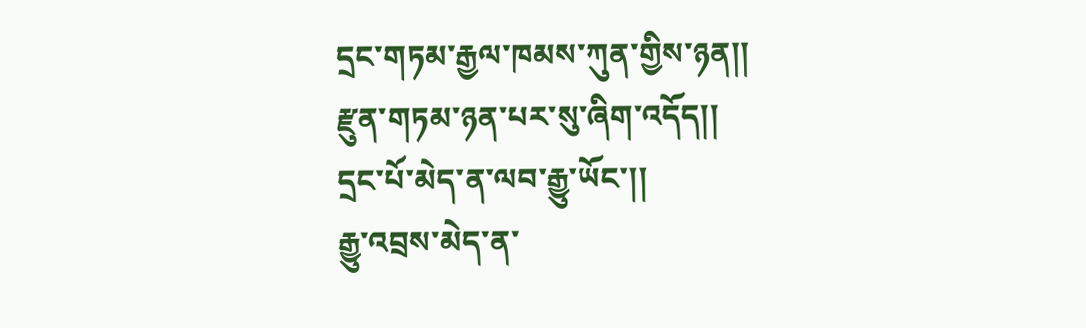དྲང་གཏམ་རྒྱལ་ཁམས་ཀུན་གྱིས་ཉན།།
རྫུན་གཏམ་ཉན་པར་སུ་ཞིག་འདོད།།
དྲང་པོ་མེད་ན་ལབ་རྒྱུ་ཡོང་།།
རྒྱུ་འབྲས་མེད་ན་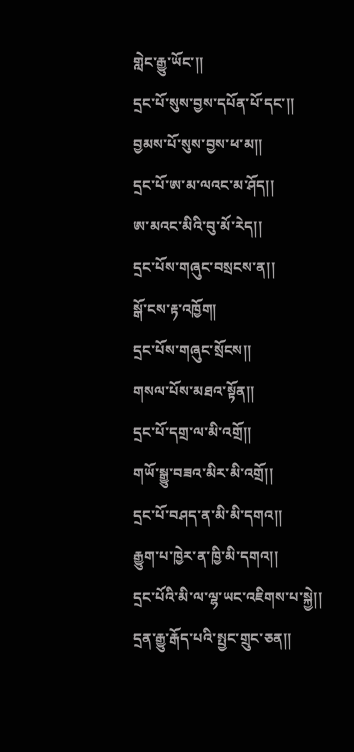གླེང་རྒྱུ་ཡོང་།།
དྲང་པོ་སུས་བྱས་དཔོན་པོ་དང་།།
བྱམས་པོ་སུས་བྱས་ཕ་མ།།
དྲང་པོ་ཨ་མ་ལའང་མ་ཤོད།།
ཨ་མའང་མིའི་བུ་མོ་རེད།།
དྲང་པོས་གཞུང་བསྲངས་ན།།
སྒོ་ངས་རྟ་འཁྱོག།
དྲང་པོས་གཞུང་སྲོངས།།
གསལ་པོས་མཐའ་སྟོན།།
དྲང་པོ་དགྲ་ལ་མི་འགྲོ།།
གཡོ་སྒྱུ་བཟའ་མིར་མི་འགྲོ།།
དྲང་པོ་བཤད་ན་མི་མི་དགའ།།
རྒྱུག་པ་ཁྱེར་ན་ཁྱི་མི་དགའ།།
དྲང་པོའི་མི་ལ་ལྷ་ཡང་འཇིགས་པ་སྐྱེ།།
དྲན་རྒྱུ་རྒོད་པའི་སྤྱང་གྲུང་ཅན།།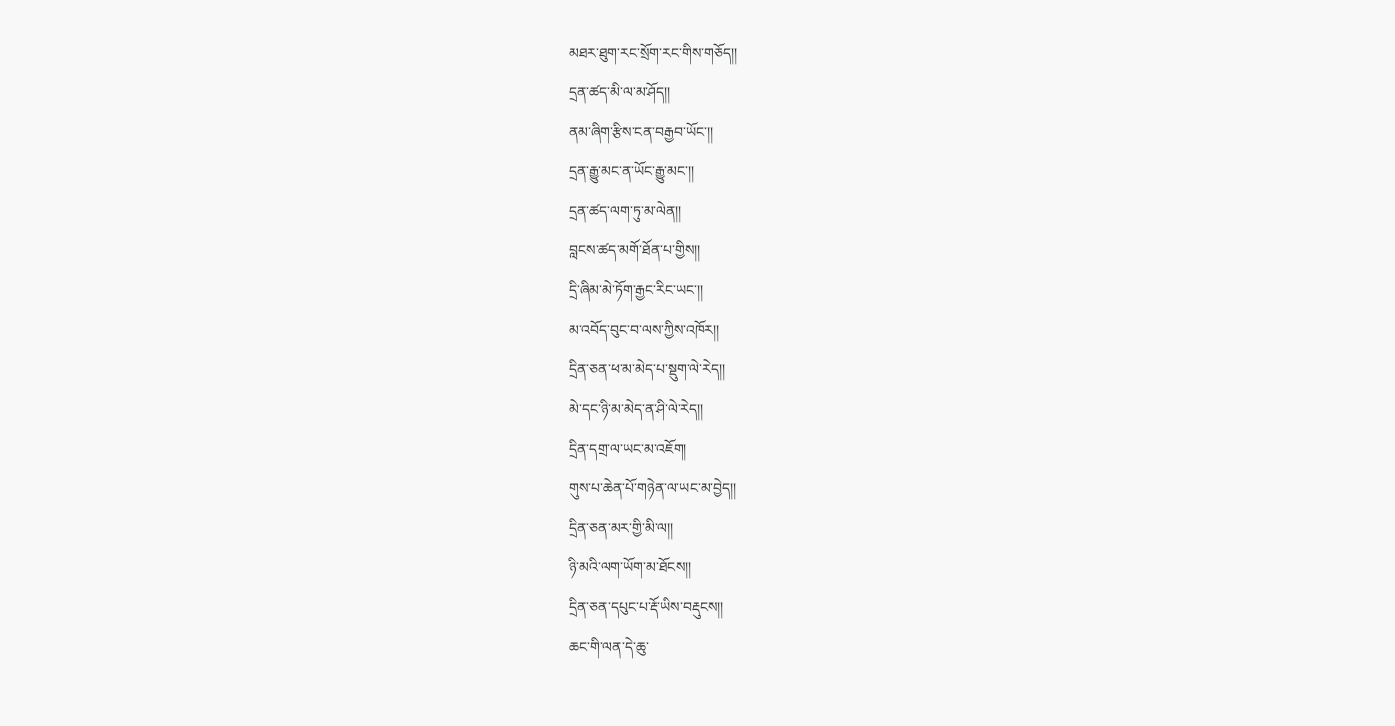མཐར་ཐུག་རང་སྲོག་རང་གིས་གཅོད།།
དྲན་ཚད་མི་ལ་མ་ཤོད།།
ནམ་ཞིག་རྩིས་ངན་བརྒྱབ་ཡོང་།།
དྲན་རྒྱུ་མང་ན་ཡོང་རྒྱུ་མང་།།
དྲན་ཚད་ལག་ཏུ་མ་ལེན།།
བླངས་ཚད་མགོ་ཐོན་པ་གྱིས།།
དྲི་ཞིམ་མེ་ཏོག་རྒྱང་རིང་ཡང་།།
མ་འབོད་བུང་བ་ལས་ཀྱིས་འཁོར།།
དྲིན་ཅན་ཕ་མ་མེད་པ་སྡུག་ལེ་རེད།།
མེ་དང་ཉི་མ་མེད་ན་ཤི་ལེ་རེད།།
དྲིན་དགྲ་ལ་ཡང་མ་འཇོག།
གུས་པ་ཆེན་པོ་གཉེན་ལ་ཡང་མ་བྱེད།།
དྲིན་ཅན་མར་གྱི་མི་ལ།།
ཉི་མའི་ལག་ཡོག་མ་ཐོངས།།
དྲིན་ཅན་དཔུང་པ་རྡོ་ཡིས་བརྡུངས།།
ཆང་གི་ལན་དེ་ཆུ་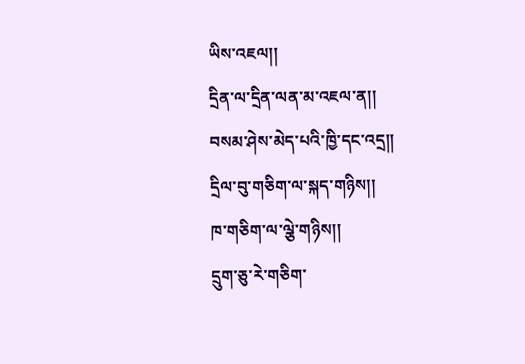ཡིས་འཇལ།།
དྲིན་ལ་དྲིན་ལན་མ་འཇལ་ན།།
བསམ་ཤེས་མེད་པའི་ཁྱི་དང་འདྲ།།
དྲིལ་བུ་གཅིག་ལ་སྐད་གཉིས།།
ཁ་གཅིག་ལ་ལྕེ་གཉིས།།
དྲུག་ཅུ་རེ་གཅིག་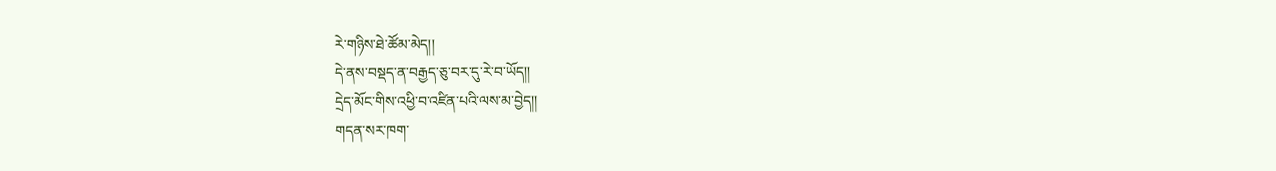རེ་གཉིས་ཐེ་ཚོམ་མེད།།
དེ་ནས་བསྡད་ན་བརྒྱད་ཅུ་བར་དུ་རེ་བ་ཡོད།།
དྲེད་མོང་གིས་འཕྱི་བ་འཛིན་པའི་ལས་མ་བྱེད།།
གདན་སར་ཁག་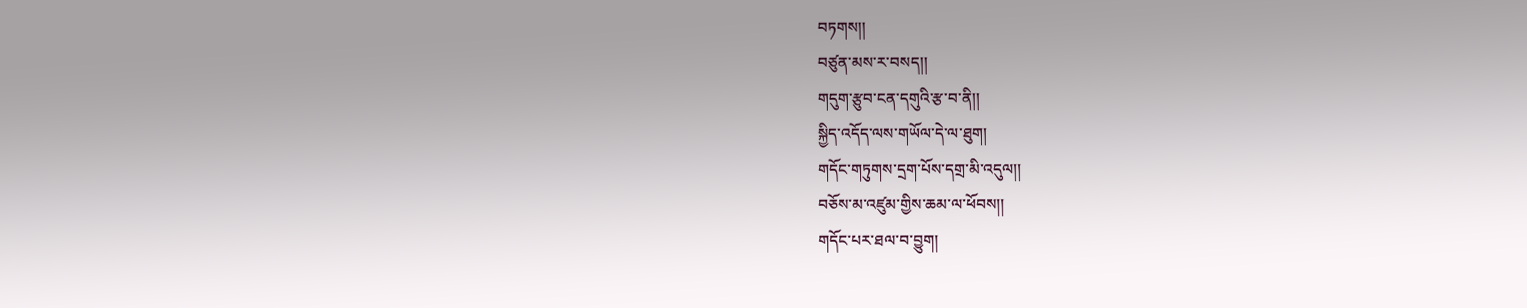བཏགས།།
བཙུན་མས་ར་བསད།།
གདུག་རྩུབ་ངན་དགུའི་རྩ་བ་ནི།།
སྐྱིད་འདོད་ལས་གཡོལ་དེ་ལ་ཐུག།
གདོང་གཏུགས་དྲག་པོས་དགྲ་མི་འདུལ།།
བཅོས་མ་འཛུམ་གྱིས་ཆམ་ལ་ཕོབས།།
གདོང་པར་ཐལ་བ་བྱུག།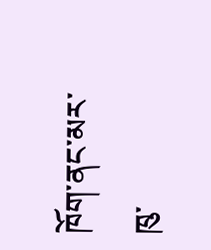ཁོག་ནང་མར་ཁུ་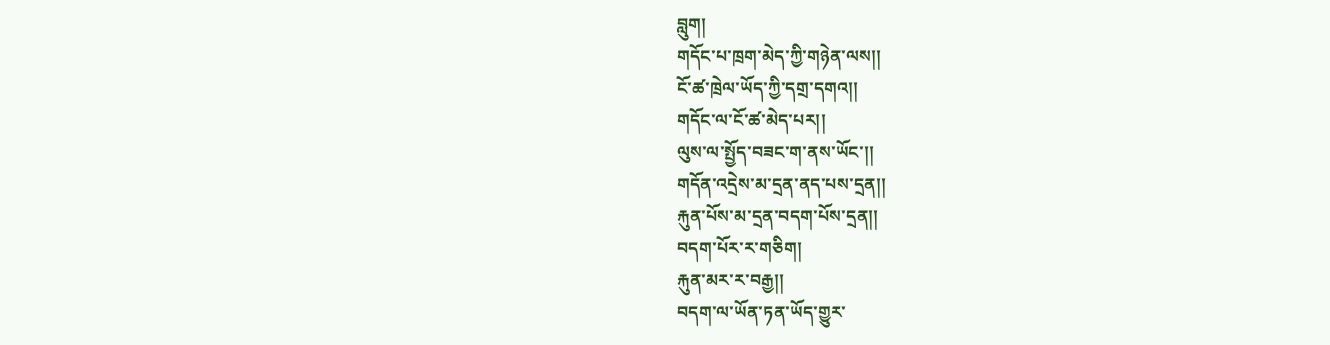བླུག།
གདོང་པ་ཁྲག་མེད་ཀྱི་གཉེན་ལས།།
ངོ་ཚ་ཁྲེལ་ཡོད་ཀྱི་དགྲ་དགའ།།
གདོང་ལ་ངོ་ཚ་མེད་པར།།
ལུས་ལ་སྤྱོད་བཟང་ག་ནས་ཡོང་།།
གདོན་འདྲེས་མ་དྲན་ནད་པས་དྲན།།
རྐུན་པོས་མ་དྲན་བདག་པོས་དྲན།།
བདག་པོར་ར་གཅིག།
རྐུན་མར་ར་བརྒྱ།།
བདག་ལ་ཡོན་ཏན་ཡོད་གྱུར་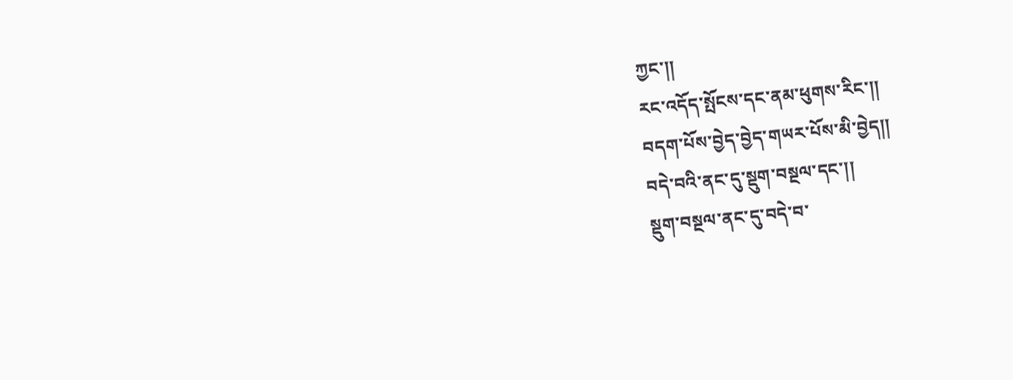ཀྱང་།།
རང་འདོད་སྤོངས་དང་ནམ་ཕུགས་རིང་།།
བདག་པོས་བྱེད་བྱེད་གཡར་པོས་མི་བྱེད།།
བདེ་བའི་ནང་དུ་སྡུག་བསྔལ་དང་།།
སྡུག་བསྔལ་ནང་དུ་བདེ་བ་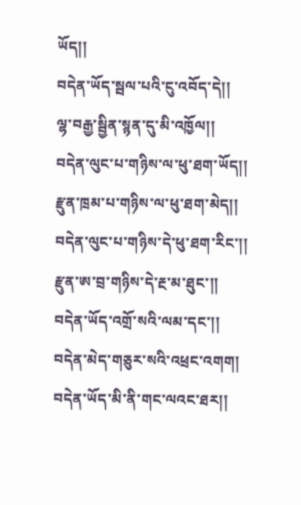ཡོད།།
བདེན་ཡོད་སྦལ་པའི་ངུ་འབོད་དེ།།
ལྷ་བརྒྱ་སྦྱིན་སྙན་དུ་མི་འཁྱོལ།།
བདེན་ལུང་པ་གཉིས་ལ་ཕུ་ཐག་ཡོད།།
རྫུན་ཁྲམ་པ་གཉིས་ལ་ཕུ་ཐག་མེད།།
བདེན་ལུང་པ་གཉིས་དེ་ཕུ་ཐག་རིང་།།
རྫུན་ཨ་བྲ་གཉིས་དེ་རྔ་མ་ཐུང་།།
བདེན་ཡོད་འགྲོ་སའི་ལམ་དང་།།
བདེན་མེད་གཅུར་སའི་འཕྲང་འགག།
བདེན་ཡོད་མི་ནི་གང་ལའང་ཐར།།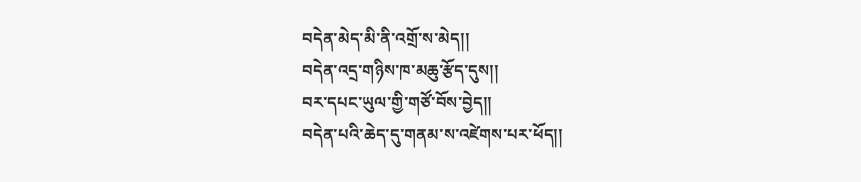བདེན་མེད་མི་ནི་འགྲོ་ས་མེད།།
བདེན་འདྲ་གཉིས་ཁ་མཆུ་རྩོད་དུས།།
བར་དཔང་ཡུལ་གྱི་གཙོ་བོས་བྱེད།།
བདེན་པའི་ཆེད་དུ་གནམ་ས་འཛེགས་པར་ཕོད།།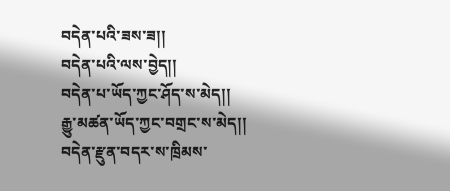བདེན་པའི་ཟས་ཟ།།
བདེན་པའི་ལས་བྱེད།།
བདེན་པ་ཡོད་ཀྱང་ཤོད་ས་མེད།།
རྒྱུ་མཚན་ཡོད་ཀྱང་བགྲང་ས་མེད།།
བདེན་རྫུན་བདར་ས་ཁྲིམས་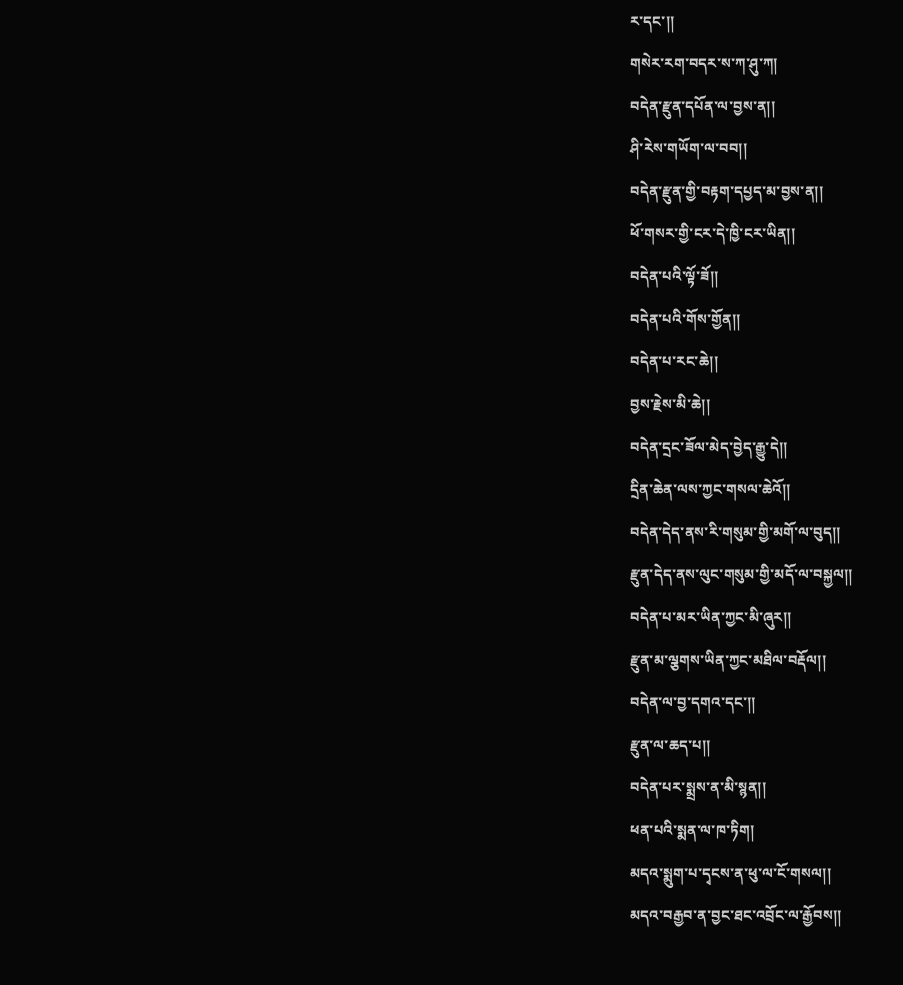ར་དང་།།
གསེར་རག་བདར་ས་ཀ་ཤུ་ཀ།
བདེན་རྫུན་དཔོན་ལ་བྱས་ན།།
ཤི་རེས་གཡོག་ལ་བབ།།
བདེན་རྫུན་གྱི་བརྟག་དཔྱད་མ་བྱས་ན།།
ཕོ་གསར་གྱི་ངར་དེ་ཁྱི་ངར་ཡིན།།
བདེན་པའི་ལྟོ་ཟོ།།
བདེན་པའི་གོས་གྱོན།།
བདེན་པ་རང་ཆེ།།
བྱས་རྗེས་མི་ཆེ།།
བདེན་དྲང་ཟོལ་མེད་བྱེད་རྒྱུ་དེ།།
དྲིན་ཆེན་ལས་ཀྱང་གསལ་ཆེའོ།།
བདེན་དེད་ནས་རི་གསུམ་གྱི་མགོ་ལ་བུད།།
རྫུན་དེད་ནས་ལུང་གསུམ་གྱི་མདོ་ལ་བསྐྱལ།།
བདེན་པ་མར་ཡིན་ཀྱང་མི་ཞུར།།
རྫུན་མ་ལྕགས་ཡིན་ཀྱང་མཐིལ་བརྡོལ།།
བདེན་ལ་བྱ་དགའ་དང་།།
རྫུན་ལ་ཆད་པ།།
བདེན་པར་སྨྲས་ན་མི་སྙན།།
ཕན་པའི་སྨན་ལ་ཁ་ཏིག།
མདའ་སྨུག་པ་དྭངས་ན་ཕུ་ལ་ངོ་གསལ།།
མདའ་བརྒྱབ་ན་བྱང་ཐང་འབྲོང་ལ་རྒྱོབས།།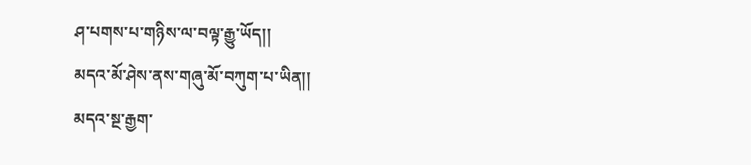ཤ་པགས་པ་གཉིས་ལ་བལྟ་རྒྱུ་ཡོད།།
མདའ་མོ་ཤེས་ནས་གཞུ་མོ་བཀུག་པ་ཡིན།།
མདའ་སྔ་རྒྱག་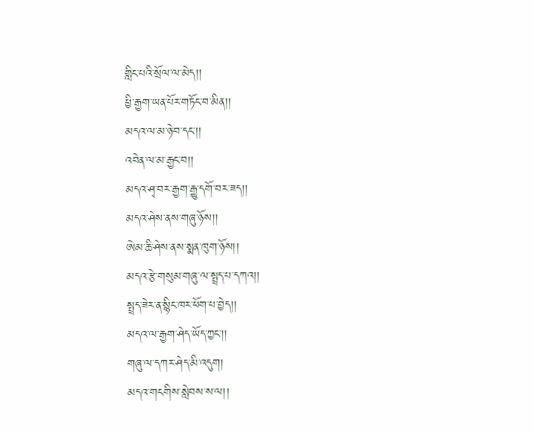གླིང་པའི་སྲོལ་ལ་མེད།།
ཕྱི་རྒྱག་ཡན་པོར་གཏོང་བ་མིན།།
མདའ་ལ་མ་ཉེ་བ་དང་།།
འབེན་ལ་མ་རྒྱང་བ།།
མདའ་ཤྭ་བར་རྒྱག་རྒྱུ་དགོ་བར་ཟད།།
མདའ་ཤེས་ནས་གཞུ་ཉོས།།
ཨེམ་ཆི་ཤེས་ནས་སྨན་ཁུག་ཉོས།།
མདའ་རྩེ་གསུམ་གཞུ་ལ་སྤྲད་པ་དཀའ།།
སྤྲད་ཟེར་ན་སྙིང་ཁར་ཕོག་པ་བྱེད།།
མདའ་ལ་རྒྱག་ཤེད་ཡོད་ཀྱང་།།
གཞུ་ལ་དཀར་ཤེད་མི་འདུག།
མདའ་གངགིས་སླེབས་ས་ལ།།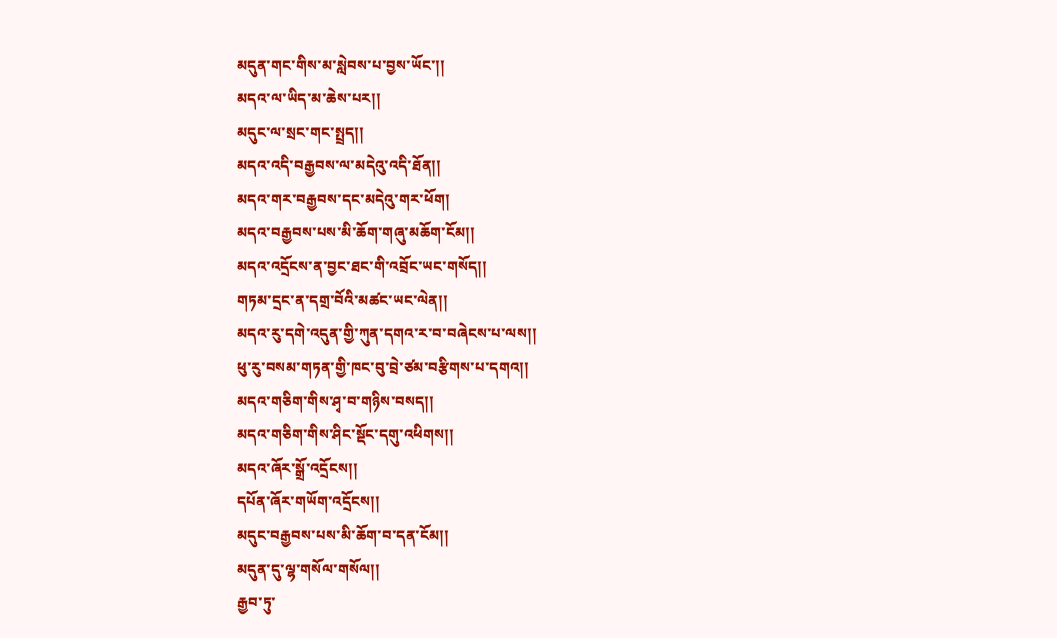མདུན་གང་གིས་མ་སླེབས་པ་བྱས་ཡོང་།།
མདའ་ལ་ཡིད་མ་ཆེས་པར།།
མདུང་ལ་སྲང་གང་སྤྲད།།
མདའ་འདི་བརྒྱབས་ལ་མདེའུ་འདི་ཐོན།།
མདའ་གར་བརྒྱབས་དང་མདེའུ་གར་ཕོག།
མདའ་བརྒྱབས་པས་མི་ཆོག་གཞུ་མཆོག་ངོམ།།
མདའ་འདྲོངས་ན་བྱང་ཐང་གི་འབྲོང་ཡང་གསོད།།
གཏམ་དྲང་ན་དགྲ་བོའི་མཚང་ཡང་ལེན།།
མདའ་རུ་དགེ་འདུན་གྱི་ཀུན་དགའ་ར་བ་བཞེངས་པ་ལས།།
ཕུ་རུ་བསམ་གཏན་གྱི་ཁང་བུ་བྲེ་ཙམ་བརྩིགས་པ་དགའ།།
མདའ་གཅིག་གིས་ཤྭ་བ་གཉིས་བསད།།
མདའ་གཅིག་གིས་ཤིང་སྡོང་དགུ་འཕིགས།།
མདའ་ཞོར་སྒྲོ་འདྲོངས།།
དཔོན་ཞོར་གཡོག་འདྲོངས།།
མདུང་བརྒྱབས་པས་མི་ཆོག་བ་དན་ངོམ།།
མདུན་དུ་ལྷ་གསོལ་གསོལ།།
རྒྱབ་ཏུ་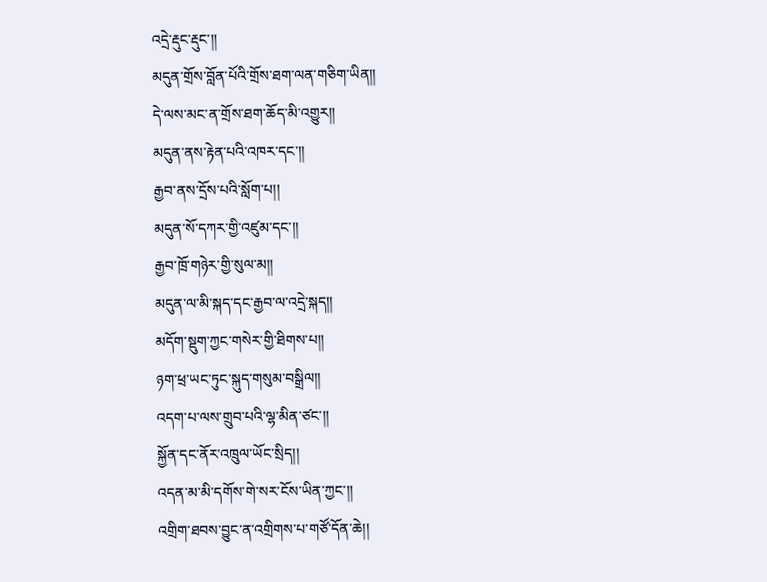འདྲེ་རྡུང་རྡུང་།།
མདུན་གྲོས་བློན་པོའི་གྲོས་ཐག་ལན་གཅིག་ཡིན།།
དེ་ལས་མང་ན་གྲོས་ཐག་ཆོད་མི་འགྱུར།།
མདུན་ནས་རྟེན་པའི་འཁར་དང་།།
རྒྱབ་ནས་དྲོས་པའི་སློག་པ།།
མདུན་སོ་དཀར་གྱི་འཛུམ་དང་།།
རྒྱབ་ཁྲོ་གཉེར་གྱི་སུལ་མ།།
མདུན་ལ་མི་སྐད་དང་རྒྱབ་ལ་འདྲེ་སྐད།།
མདོག་སྡུག་ཀྱང་གསེར་གྱི་ཐིགས་པ།།
ཉག་ཕྲ་ཡང་ཏུང་སྐུད་གསུམ་བསྒྲིལ།།
འདག་པ་ལས་གྲུབ་པའི་ལྷ་མིན་ཙང་།།
སྐྱོན་དང་ནོར་འཁྲུལ་ཡོང་སྲིད།།
འདན་མ་མི་དགོས་གེ་སར་ངོས་ཡིན་ཀྱང་།།
འགྲིག་ཐབས་བྱུང་ན་འགྲིགས་པ་གཙོ་དོན་ཆེ།།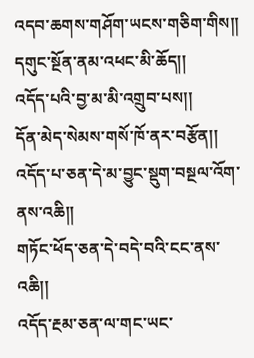འདབ་ཆགས་གཤོག་ཡངས་གཅིག་གིས།།
དགུང་སྔོན་ནམ་འཕང་མི་ཆོད།།
འདོད་པའི་བྱ་མ་མི་འགྲུབ་པས།།
དོན་མེད་སེམས་གསོ་ཁོ་ནར་བརྩོན།།
འདོད་པ་ཅན་དེ་མ་བྱུང་སྡུག་བསྔལ་འོག་ནས་འཆི།།
གཏོང་ཕོད་ཅན་དེ་བདེ་བའི་ངང་ནས་འཆི།།
འདོད་རྔམ་ཅན་ལ་གང་ཡང་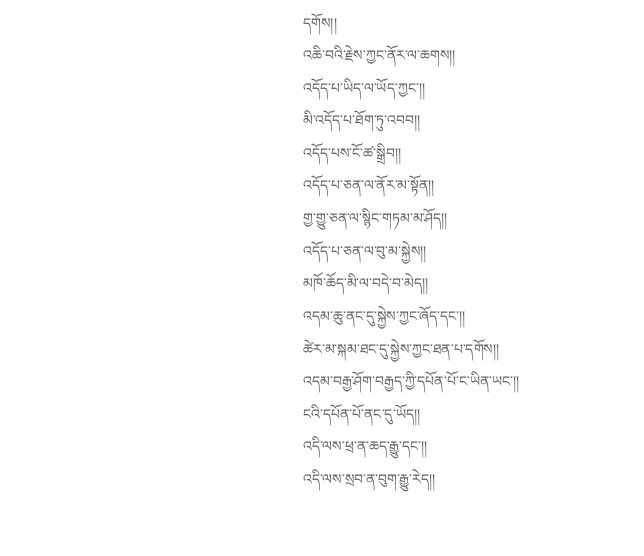དགོས།།
འཆི་བའི་རྗེས་ཀྱང་ནོར་ལ་ཆགས།།
འདོད་པ་ཡིད་ལ་ཡོད་ཀྱང་།།
མི་འདོད་པ་ཐོག་ཏུ་འབབ།།
འདོད་པས་ངོ་ཚ་སྒྲིབ།།
འདོད་པ་ཅན་ལ་ནོར་མ་སྟོན།།
གྱ་གྱུ་ཅན་ལ་སྙིང་གཏམ་མ་ཤོད།།
འདོད་པ་ཅན་ལ་བུ་མ་སྐྱེས།།
མཁོ་ཆོད་མི་ལ་བདེ་བ་མེད།།
འདམ་ཆུ་ནང་དུ་སྐྱེས་ཀྱང་ཞོད་དང་།།
ཚེར་མ་སྐམ་ཐང་དུ་སྐྱེས་ཀྱང་ཐན་པ་དགོས།།
འདམ་བརྒྱ་ཤོག་བརྒྱད་ཀྱི་དཔོན་པོ་ང་ཡིན་ཡང་།།
ངའི་དཔོན་པོ་ནང་དུ་ཡོད།།
འདི་ལས་ཕྲ་ན་ཆད་རྒྱུ་དང་།།
འདི་ལས་སྲབ་ན་བུག་རྒྱུ་རེད།།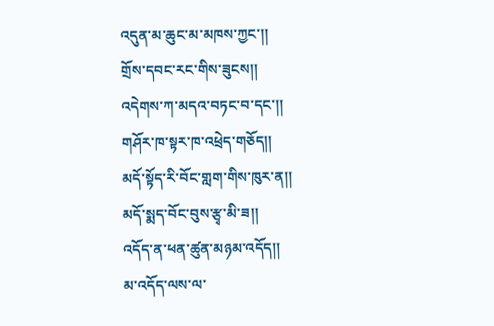འདུན་མ་ཆུང་མ་མཁས་ཀྱང་།།
གྲོས་དབང་རང་གིས་ཟུངས།།
འདེགས་ཀ་མདའ་བཏང་བ་དང་།།
གཤོར་ཁ་སྟར་ཁ་འཕྲེད་གཅོད།།
མདོ་སྟོད་རི་བོང་གླག་གིས་ཁུར་ན།།
མདོ་སྨད་བོང་བུས་རྩྭ་མི་ཟ།།
འདོད་ན་ཕན་ཚུན་མཉམ་འདོད།།
མ་འདོད་ལས་ལ་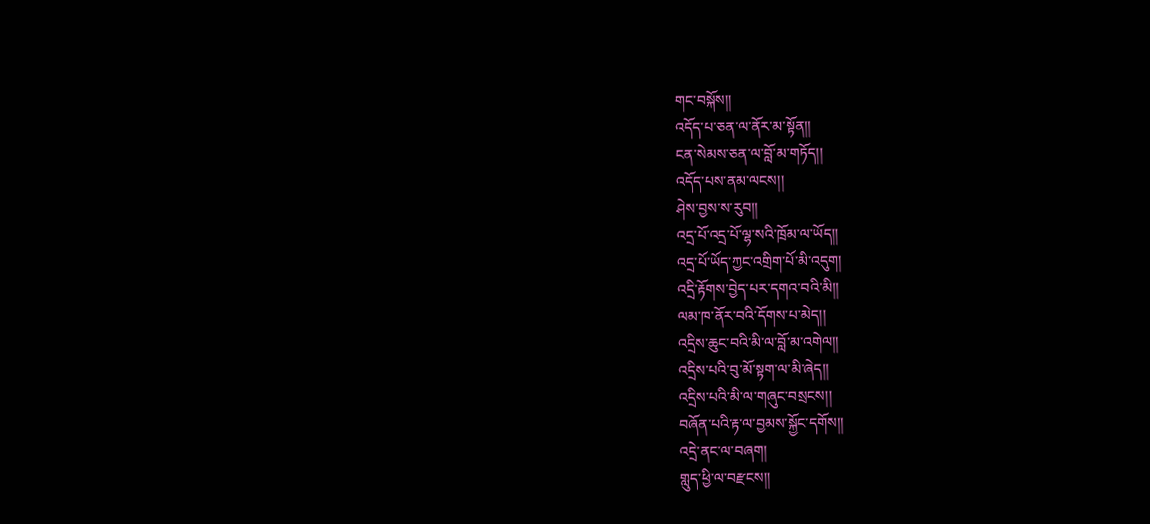གང་བསྐོས།།
འདོད་པ་ཅན་ལ་ནོར་མ་སྟོན།།
ངན་སེམས་ཅན་ལ་བློ་མ་གཏོད།།
འདོད་པས་ནམ་ལངས།།
ཤེས་བྱས་ས་རུབ།།
འདྲ་པོ་འདྲ་པོ་ལྷ་སའི་ཁྲོམ་ལ་ཡོད།།
འདྲ་པོ་ཡོད་ཀྱང་འགྲིག་པོ་མི་འདུག།
འདྲི་རྟོགས་བྱེད་པར་དགའ་བའི་མི།།
ལམ་ཁ་ནོར་བའི་དོགས་པ་མེད།།
འདྲིས་ཆུང་བའི་མི་ལ་བློ་མ་འགེལ།།
འདྲིས་པའི་བུ་མོ་སྟག་ལ་མི་ཞེད།།
འདྲིས་པའི་མི་ལ་གཞུང་བསྲངས།།
བཞོན་པའི་རྟ་ལ་བྱམས་སྐྱོང་དགོས།།
འདྲེ་ནང་ལ་བཞག།
གླུད་ཕྱི་ལ་བརྫངས།།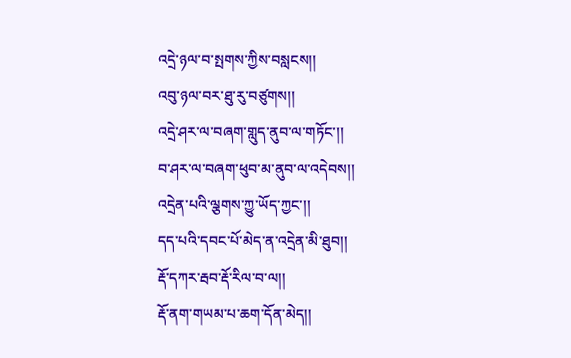འདྲེ་ཉལ་བ་སྤགས་ཀྱིས་བསླངས།།
འབུ་ཉལ་བར་ཐུ་རུ་བཙུགས།།
འདྲེ་ཤར་ལ་བཞག་གླུད་ནུབ་ལ་གཏོང་།།
བ་ཤར་ལ་བཞག་ཕུབ་མ་ནུབ་ལ་འདེབས།།
འདྲེན་པའི་ལྕགས་ཀྱུ་ཡོད་ཀྱང་།།
དད་པའི་དབང་པོ་མེད་ན་འདྲེན་མི་ཐུབ།།
རྡོ་དཀར་རྦབ་རྡོ་རིལ་བ་ལ།།
རྡོ་ནག་གཡམ་པ་ཆག་དོན་མེད།།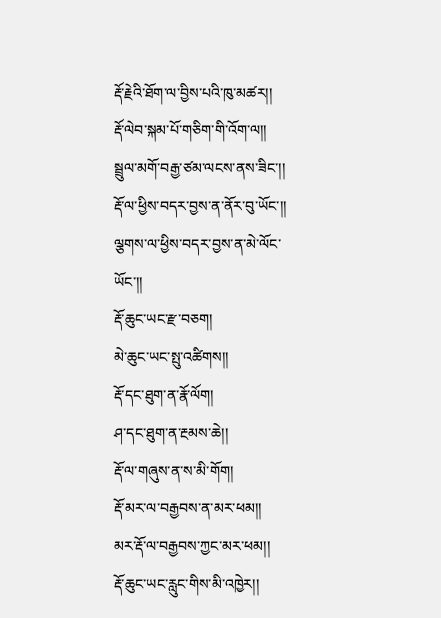རྡོ་རྗེའི་ཐོག་ལ་བྱིས་པའི་ཁུ་མཚར།།
རྡོ་ལེབ་སྐམ་པོ་གཅིག་གི་འོག་ལ།།
སྦྲུལ་མགོ་བརྒྱ་ཙམ་ལངས་ནས་ཟིང་།།
རྡོ་ལ་ཕྱིས་བདར་བྱས་ན་ནོར་བུ་ཡོང་།།
ལྕགས་ལ་ཕྱིས་བདར་བྱས་ན་མེ་ལོང་ཡོང་།།
རྡོ་ཆུང་ཡང་རྫ་བཅག།
མེ་ཆུང་ཡང་སྤུ་འཚིགས།།
རྡོ་དང་ཐུག་ན་རྣོ་ལོག།
ཤ་དང་ཐུག་ན་རྔམས་ཆེ།།
རྡོ་ལ་གཞུས་ན་ས་མི་གོག།
རྡོ་མར་ལ་བརྒྱབས་ན་མར་ཕམ།།
མར་རྡོ་ལ་བརྒྱབས་ཀྱང་མར་ཕམ།།
རྡོ་ཆུང་ཡང་རླུང་གིས་མི་འཁྱེར།།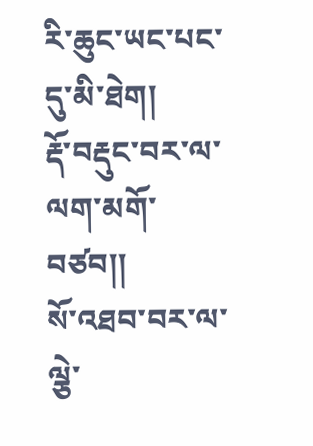རི་ཆུང་ཡང་པང་དུ་མི་ཐེག།
རྡོ་བརྡུང་བར་ལ་ལག་མགོ་བཙབ།།
སོ་འཐབ་བར་ལ་ལྕེ་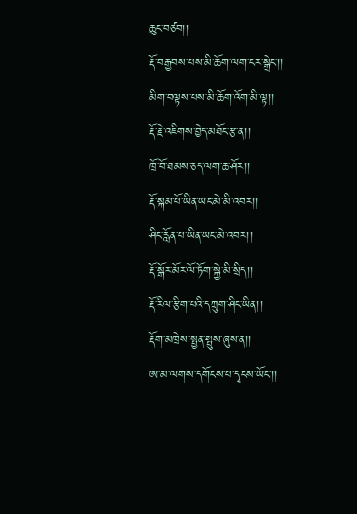ཆུང་བཙབ།།
རྡོ་བརྒྱབས་པས་མི་ཆོག་ལག་ངར་སྒྲེང་།།
མིག་བལྟས་པས་མི་ཆོག་འོག་མི་ལྟ།།
རྡོ་རྗེ་འཇིགས་བྱེད་མཐོང་རྩ་ན།།
ཁྲོ་བོ་ཐམས་ཅད་ལག་ཆ་ཤོར།།
རྡོ་སྐམ་པོ་ཡིན་ཡང་མེ་མི་འབར།།
ཤིང་རློན་པ་ཡིན་ཡང་མེ་འབར།།
རྡོ་སྒོར་མོར་ལོ་ཏོག་སྐྱེ་མི་སྲིད།།
རྡོ་རིལ་རྩིག་པའི་དཀྲུག་ཤིང་ཡིན།།
རྡོག་མཁྲེས་སྤྱན་སྤུས་ཞུས་ན།།
ཨ་མ་ལགས་དགོངས་པ་དྭངས་ཡོང་།།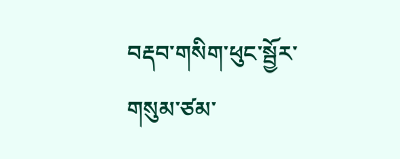བརྡབ་གསིག་ཕུང་སྦྱོར་གསུམ་ཙམ་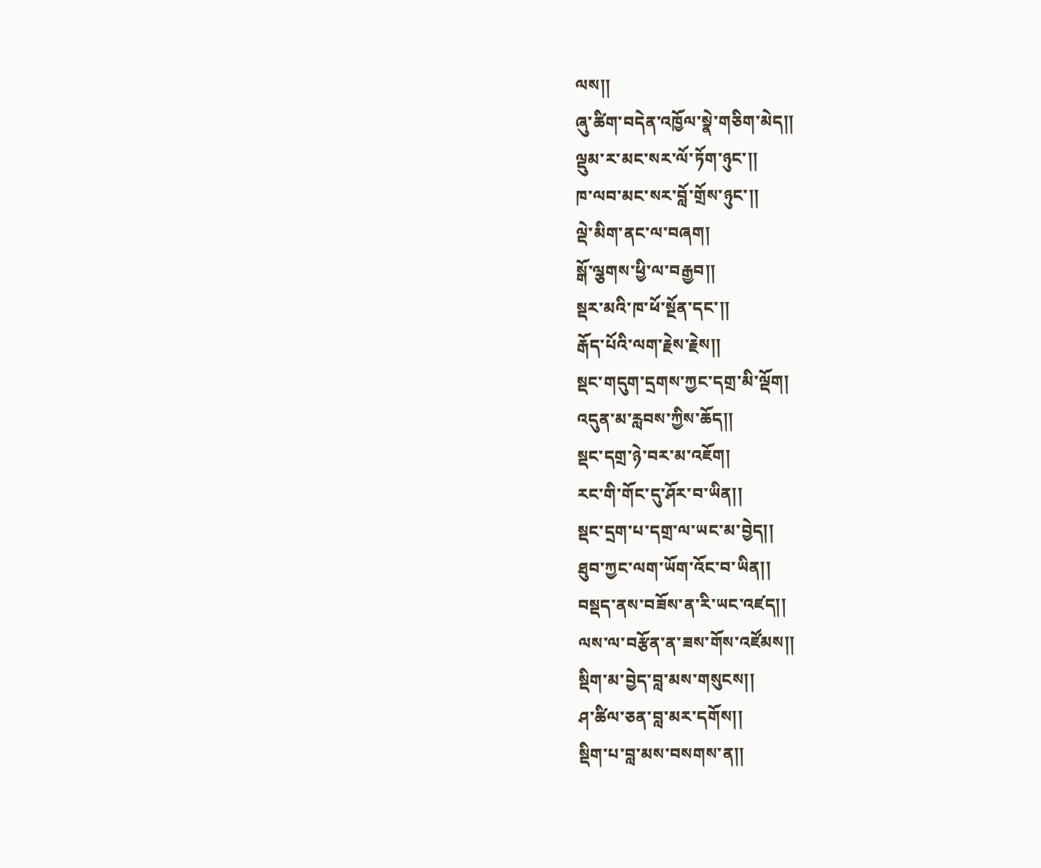ལས།།
ཞུ་ཚིག་བདེན་འཁྱོལ་སྣེ་གཅིག་མེད།།
ལྡུམ་ར་མང་སར་ལོ་ཏོག་ཉུང་།།
ཁ་ལབ་མང་སར་བློ་གྲོས་ཉུང་།།
ལྡེ་མིག་ནང་ལ་བཞག།
སྒོ་ལྕགས་ཕྱི་ལ་བརྒྱབ།།
སྡར་མའི་ཁ་ཕོ་སྔོན་དང་།།
རྒོད་པོའི་ལག་རྗེས་རྗེས།།
སྡང་གདུག་དྲགས་ཀྱང་དགྲ་མི་ལྡོག།
འདུན་མ་རླབས་ཀྱིས་ཆོད།།
སྡང་དགྲ་ཉེ་བར་མ་འཇོག།
རང་གི་གོང་དུ་ཤོར་བ་ཡིན།།
སྡང་དྲག་པ་དགྲ་ལ་ཡང་མ་བྱེད།།
ཐུབ་ཀྱང་ལག་ཡོག་འོང་བ་ཡིན།།
བསྡད་ནས་བཟོས་ན་རི་ཡང་འཛད།།
ལས་ལ་བརྩོན་ན་ཟས་གོས་འཛོམས།།
སྡིག་མ་བྱེད་བླ་མས་གསུངས།།
ཤ་ཚིལ་ཅན་བླ་མར་དགོས།།
སྡིག་པ་བླ་མས་བསགས་ན།།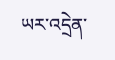ཡར་འདྲེན་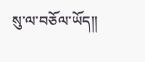སུ་ལ་བཅོལ་ཡོད།།